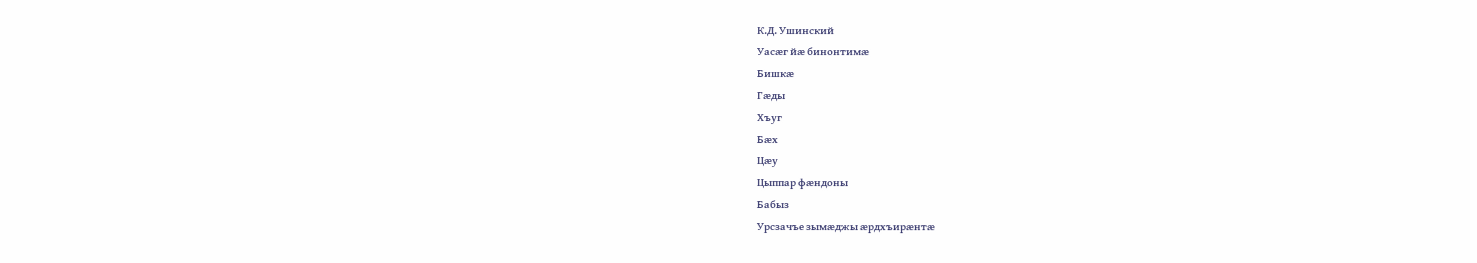К.Д. Ушинский
Уасæг йæ бинонтимæ
Бишкæ
Гæды
Хъуг
Бæх
Цæу
Цыппар фæндоны
Бабыз
Урсзачъе зымæджы æрдхъирæнтæ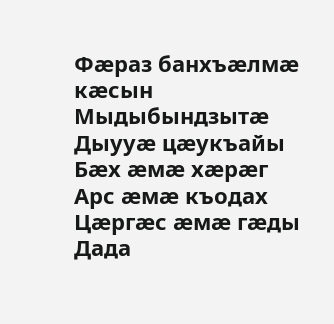Фæраз банхъæлмæ кæсын
Мыдыбындзытæ
Дыууæ цæукъайы
Бæх æмæ хæрæг
Арс æмæ къодах
Цæргæс æмæ гæды
Дада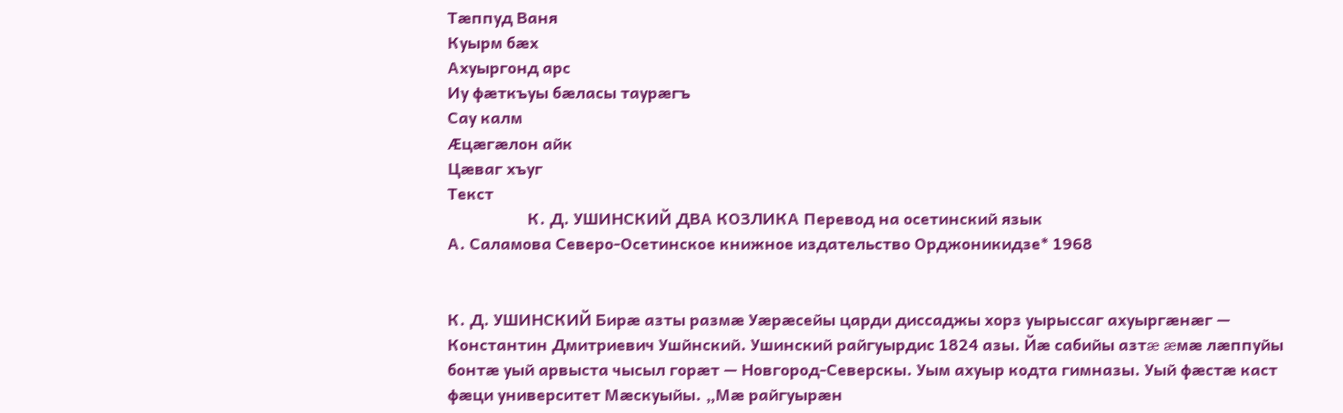Тæппуд Ваня
Куырм бæх
Ахуыргонд арс
Иу фæткъуы бæласы таурæгъ
Сау калм
Æцæгæлон айк
Цæваг хъуг
Текст
                    К. Д. УШИНСКИЙ ДВА КОЗЛИКА Перевод на осетинский язык
А. Саламова Северо-Осетинское книжное издательство Орджоникидзе* 1968


К. Д. УШИНСКИЙ Бирæ азты размæ Уæрæсейы царди диссаджы хорз уырыссаг ахуыргæнæг — Константин Дмитриевич Ушйнский. Ушинский райгуырдис 1824 азы. Йæ сабийы азтæ æмæ лæппуйы бонтæ уый арвыста чысыл горæт — Новгород-Северскы. Уым ахуыр кодта гимназы. Уый фæстæ каст фæци университет Мæскуыйы. „Мæ райгуырæн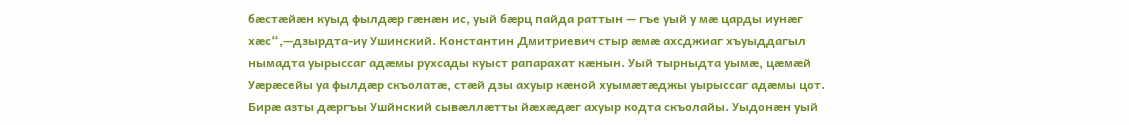бæстæйæн куыд фылдæр гæнæн ис, уый бæрц пайда раттын — гъе уый у мæ царды иунæг хæс“,—дзырдта-иу Ушинский. Константин Дмитриевич стыр æмæ ахсджиаг хъуыддагыл нымадта уырыссаг адæмы рухсады куыст рапарахат кæнын. Уый тырныдта уымæ, цæмæй Уæрæсейы уа фылдæр скъолатæ, стæй дзы ахуыр кæной хуымæтæджы уырыссаг адæмы цот. Бирæ азты дæргъы Ушйнский сывæллæтты йæхæдæг ахуыр кодта скъолайы. Уыдонæн уый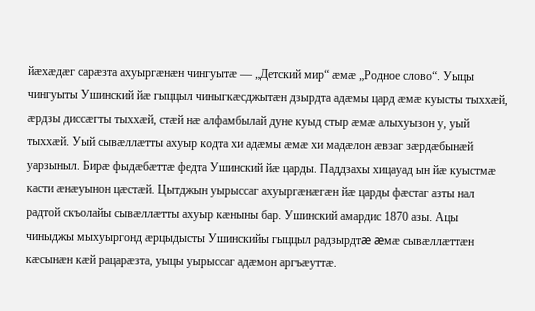йæхæдæг сарæзта ахуыргæнæн чингуытæ — „Детский мир“ æмæ „Родное слово“. Уыцы чингуыты Ушинский йæ гыццыл чиныгкæсджытæн дзырдта адæмы цард æмæ куысты тыххæй, æрдзы диссæгты тыххæй, стæй нæ алфамбылай дуне куыд стыр æмæ алыхуызон у, уый тыххæй. Уый сывæллæтты ахуыр кодта хи адæмы æмæ хи мадæлон æвзаг зæрдæбынæй уарзыныл. Бирæ фыдæбæттæ федта Ушинский йæ царды. Паддзахы хицауад ын йæ куыстмæ касти æнæуынон цæстæй. Цытджын уырыссаг ахуыргæнæгæн йæ царды фæстаг азты нал радтой скъолайы сывæллæтты ахуыр кæныны бар. Ушинский амардис 1870 азы. Ацы чиныджы мыхуыргонд æрцыдысты Ушинскийы гыццыл радзырдтæ æмæ сывæллæттæн кæсынæн кæй рацарæзта, уыцы уырыссаг адæмон аргъæуттæ.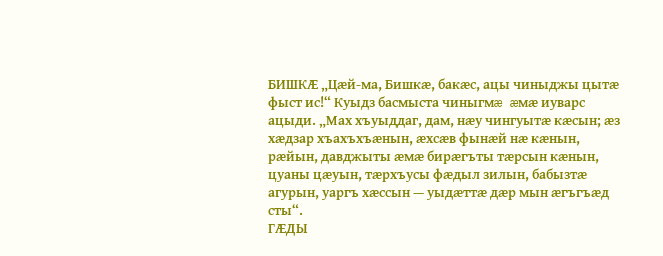БИШКÆ „Цæй-ма, Бишкæ, бакæс, ацы чиныджы цытæ фыст ис!“ Куыдз басмыста чиныгмæ æмæ иуварс ацыди. „Мах хъуыддаг, дам, нæу чингуытæ кæсын; æз хæдзар хъахъхъæнын, æхсæв фынæй нæ кæнын, рæйын, давджыты æмæ бирæгъты тæрсын кæнын, цуаны цæуын, тæрхъусы фæдыл зилын, бабызтæ агурын, уаргъ хæссын — уыдæттæ дæр мын æгъгъæд сты“.
ГÆДЫ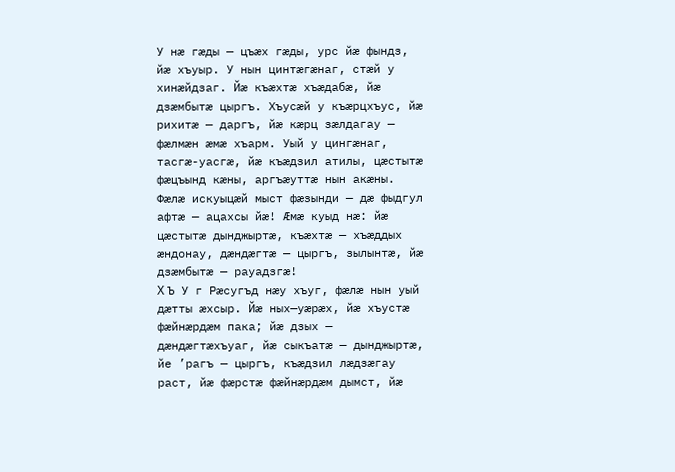У нæ гæды — цъæх гæды, урс йæ фындз, йæ хъуыр. У нын цинтæгæнаг, стæй у хинæйдзаг. Йæ къæхтæ хъæдабæ, йæ дзæмбытæ цыргъ. Хъусæй у къæрцхъус, йæ рихитæ — даргъ, йæ кæрц зæлдагау — фæлмæн æмæ хъарм. Уый у цингæнаг, тасгæ-уасгæ, йæ къæдзил атилы, цæстытæ фæцъынд кæны, аргъæуттæ нын акæны. Фæлæ искуыцæй мыст фæзынди — дæ фыдгул афтæ — ацахсы йæ! Æмæ куыд нæ: йæ цæстытæ дынджыртæ, къæхтæ — хъæддых æндонау, дæндæгтæ — цыргъ, зылынтæ, йæ дзæмбытæ — рауадзгæ!
X Ъ У г Рæсугъд нæу хъуг, фæлæ нын уый дæтты æхсыр. Йæ ных—уæрæх, йæ хъустæ фæйнæрдæм пака; йæ дзых — дæндæгтæхъуаг, йæ сыкъатæ — дынджыртæ, йе ’рагъ — цыргъ, къæдзил лæдзæгау раст, йæ фæрстæ фæйнæрдæм дымст, йæ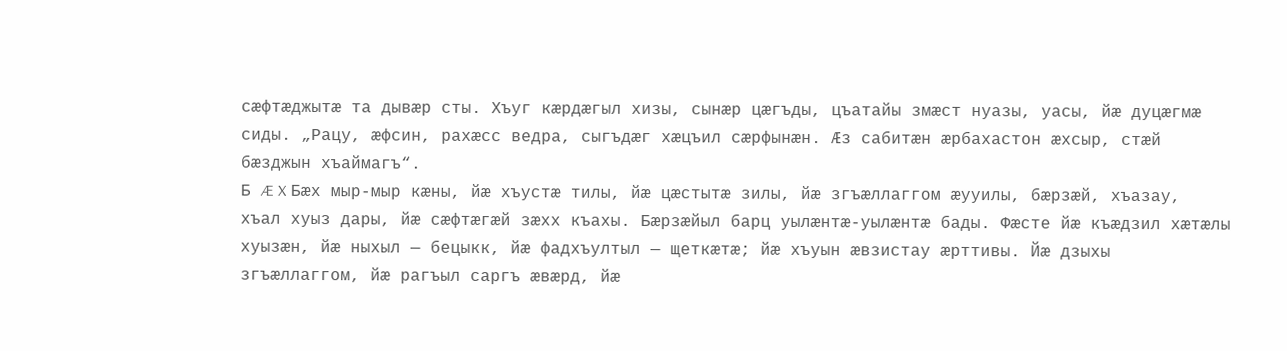сæфтæджытæ та дывæр сты. Хъуг кæрдæгыл хизы, сынæр цæгъды, цъатайы змæст нуазы, уасы, йæ дуцæгмæ сиды. „Рацу, æфсин, рахæсс ведра, сыгъдæг хæцъил сæрфынæн. Æз сабитæн æрбахастон æхсыр, стæй бæзджын хъаймагъ“.
Б Æ X Бæх мыр-мыр кæны, йæ хъустæ тилы, йæ цæстытæ зилы, йæ згъæллаггом æууилы, бæрзæй, хъазау, хъал хуыз дары, йæ сæфтæгæй зæхх къахы. Бæрзæйыл барц уылæнтæ-уылæнтæ бады. Фæсте йæ къæдзил хæтæлы хуызæн, йæ ныхыл — бецыкк, йæ фадхъултыл — щеткæтæ; йæ хъуын æвзистау æрттивы. Йæ дзыхы згъæллаггом, йæ рагъыл саргъ æвæрд, йæ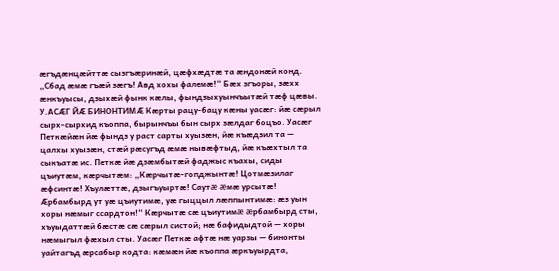æгъдæнцæйттæ сызгъæринæй, цæфхæдтæ та æндонæй конд. „Сбад æмæ гъæй зæгъ! Авд хохы фалемæ!“ Бæх згъоры, зæхх æнкъуысы, дзыхæй фынк кæлы, фындзыхуынчъытæй тæф цæвы.
У.АСÆГ ЙÆ БИНОНТИМÆ Кæрты рацу-бацу кæны уасæг: йæ сæрыл сырх-сырхид къоппа, бырынчъы бын сырх зæлдаг боцъо. Уасæг Петкæйæн йæ фындз у раст сарты хуызæн, йæ къæдзил та — цалхы хуызæн, стæй рæсугъд æмæ нывæфтыд, йæ къæхтыл та сыкъатæ ис. Петкæ йæ дзæмбытæй фаджыс къахы, сиды цъиутæм, кæрчытæм: „Кæрчытæ-гопджынтæ! Цотмæзилаг æфсинтæ! Хъулæттæ, дзыгъуыртæ! Саутæ æмæ урсытæ! Æрбамбырд ут уæ цъиутимæ, уæ гыццыл лæппынтимæ: æз уын хоры нæмыг ссардтон!“ Кæрчытæ сæ цъиутимæ æрбамбырд сты, хъуыдаттæй бæстæ сæ сæрыл систой; нæ бафидыдтой — хоры нæмыгыл фæхыл сты. Уасæг Петкæ афтæ нæ уарзы — бинонты уайтагъд æрсабыр кодта: кæмæн йæ къоппа æркъуырдта,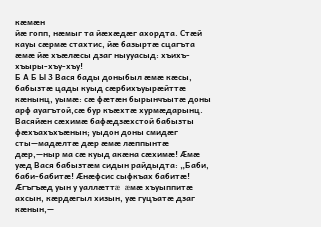кæмæн
йæ гопп, нæмыг та йæхæдæг ахордта. Стæй кауы сæрмæ стахтис, йæ базыртæ сцагъта æмæ йæ хъæлæсы дзаг ныууасыд: хъихъ-хъыры-хъу-хъу!
Б А Б Ы 3 Вася бады доныбыл æмæ кæсы, бабызтæ цады куыд сæрбихъуырæйттæ кæнынц, уымæ: сæ фæтæн бырынчъытæ доны арф ауагътой,сæ бур къæхтæ хурмæдарынц. Васяйæн сæхимæ бафæдзæхстой бабызты фæхъахъхъæнын; уыдон доны смидæг сты—мадæлтæ дæр æмæ лæппынтæ дæр,—ныр ма сæ куыд акæна сæхимæ! Æмæ уæд Вася бабызтæм сидын райдыдта: „Баби, баби-бабитæ! Æнæфсис сыфкъах бабитæ! Æгъгъæд уын у уаллæттæ æмæ хъуыппитæ ахсын, кæрдæгыл хизын, уæ гуцъатæ дзаг кæнын,—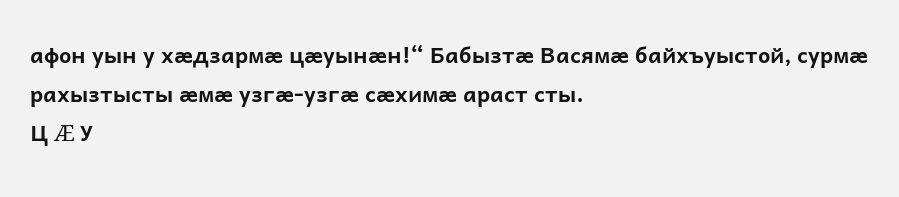афон уын у хæдзармæ цæуынæн!“ Бабызтæ Васямæ байхъуыстой, сурмæ рахызтысты æмæ узгæ-узгæ сæхимæ араст сты.
Ц Æ У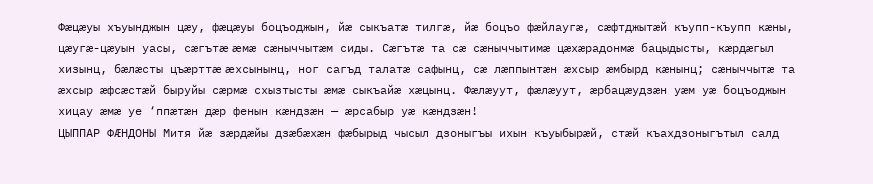Фæцæуы хъуынджын цæу, фæцæуы боцъоджын, йæ сыкъатæ тилгæ, йæ боцъо фæйлаугæ, сæфтджытæй къупп-къупп кæны, цæугæ-цæуын уасы, сæгътæ æмæ сæныччытæм сиды. Сæгътæ та сæ сæныччытимæ цæхæрадонмæ бацыдысты, кæрдæгыл хизынц, бæлæсты цъæрттæ æхсынынц, ног сагъд талатæ сафынц, сæ лæппынтæн æхсыр æмбырд кæнынц; сæныччытæ та æхсыр æфсæстæй быруйы сæрмæ схызтысты æмæ сыкъайæ хæцынц. Фæлæуут, фæлæуут, æрбацæудзæн уæм уæ боцъоджын хицау æмæ уе ‘ппæтæн дæр фенын кæндзæн — æрсабыр уæ кæндзæн!
ЦЫППАР ФÆНДОНЫ Митя йæ зæрдæйы дзæбæхæн фæбырыд чысыл дзоныгъы ихын къуыбырæй, стæй къахдзоныгътыл салд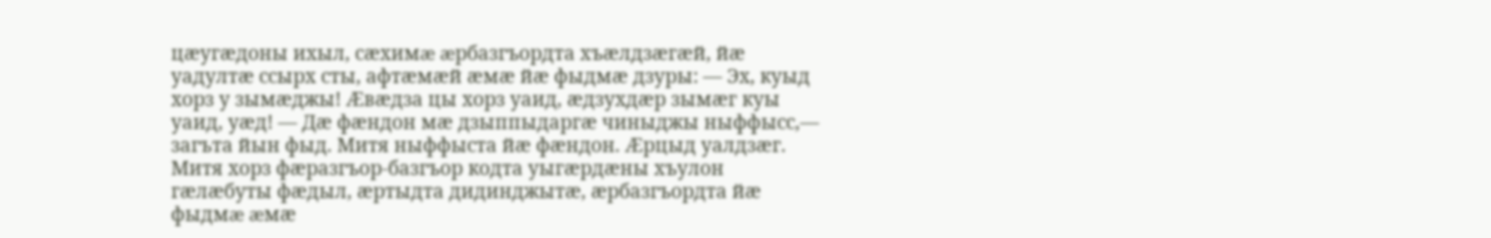цæугæдоны ихыл, сæхимæ æрбазгъордта хъæлдзæгæй, йæ уадултæ ссырх сты, афтæмæй æмæ йæ фыдмæ дзуры: — Эх, куыд хорз у зымæджы! Æвæдза цы хорз уаид, æдзухдæр зымæг куы уаид, уæд! — Дæ фæндон мæ дзыппыдаргæ чиныджы ныффысс,— загъта йын фыд. Митя ныффыста йæ фæндон. Æрцыд уалдзæг. Митя хорз фæразгъор-базгъор кодта уыгæрдæны хъулон гæлæбуты фæдыл, æртыдта дидинджытæ, æрбазгъордта йæ фыдмæ æмæ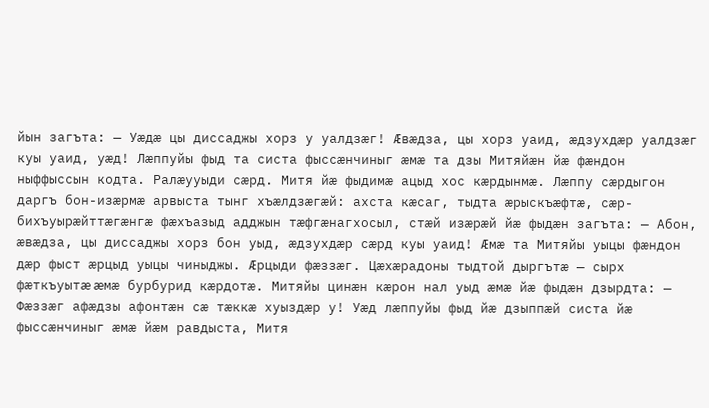йын загъта: — Уæдæ цы диссаджы хорз у уалдзæг! Æвæдза, цы хорз уаид, æдзухдæр уалдзæг куы уаид, уæд! Лæппуйы фыд та систа фыссæнчиныг æмæ та дзы Митяйæн йæ фæндон ныффыссын кодта. Ралæууыди сæрд. Митя йæ фыдимæ ацыд хос кæрдынмæ. Лæппу сæрдыгон даргъ бон-изæрмæ арвыста тынг хъæлдзæгæй: ахста кæсаг, тыдта æрыскъæфтæ, сæр-
бихъуырæйттæгæнгæ фæхъазыд адджын тæфгæнагхосыл, стæй изæрæй йæ фыдæн загъта: — Абон, æвæдза, цы диссаджы хорз бон уыд, æдзухдæр сæрд куы уаид! Æмæ та Митяйы уыцы фæндон дæр фыст æрцыд уыцы чиныджы. Æрцыди фæззæг. Цæхæрадоны тыдтой дыргътæ — сырх фæткъуытæ æмæ бурбурид кæрдотæ. Митяйы цинæн кæрон нал уыд æмæ йæ фыдæн дзырдта: — Фæззæг афæдзы афонтæн сæ тæккæ хуыздæр у! Уæд лæппуйы фыд йæ дзыппæй систа йæ фыссæнчиныг æмæ йæм равдыста, Митя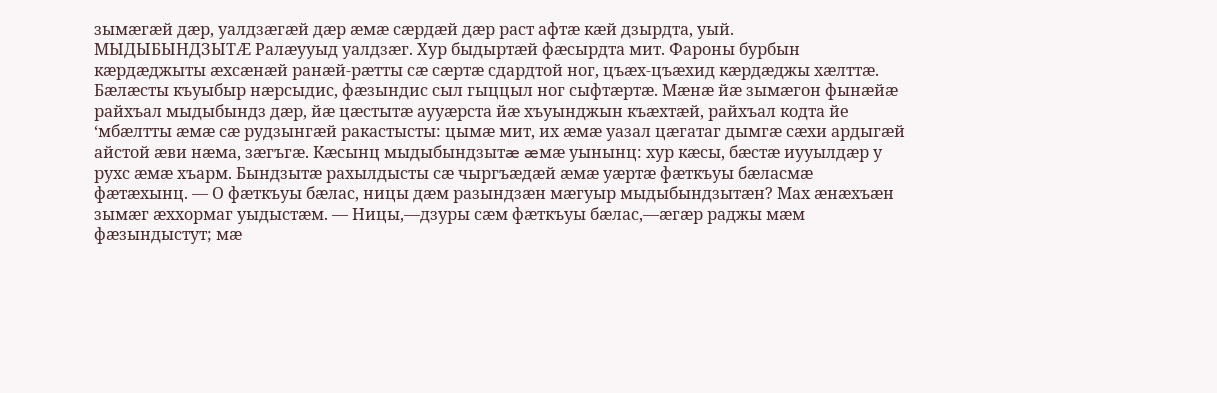зымæгæй дæр, уалдзæгæй дæр æмæ сæрдæй дæр раст афтæ кæй дзырдта, уый.
МЫДЫБЫНДЗЫТÆ Ралæууыд уалдзæг. Хур быдыртæй фæсырдта мит. Фароны бурбын кæрдæджыты æхсæнæй ранæй-рæтты сæ сæртæ сдардтой ног, цъæх-цъæхид кæрдæджы хæлттæ. Бæлæсты къуыбыр нæрсыдис, фæзындис сыл гыццыл ног сыфтæртæ. Мæнæ йæ зымæгон фынæйæ райхъал мыдыбындз дæр, йæ цæстытæ аууæрста йæ хъуынджын къæхтæй, райхъал кодта йе ‘мбæлтты æмæ сæ рудзынгæй ракастысты: цымæ мит, их æмæ уазал цæгатаг дымгæ сæхи ардыгæй айстой æви нæма, зæгъгæ. Кæсынц мыдыбындзытæ æмæ уынынц: хур кæсы, бæстæ иууылдæр у рухс æмæ хъарм. Бындзытæ рахылдысты сæ чыргъæдæй æмæ уæртæ фæткъуы бæласмæ фæтæхынц. — О фæткъуы бæлас, ницы дæм разындзæн мæгуыр мыдыбындзытæн? Мах æнæхъæн зымæг æххормаг уыдыстæм. — Ницы,—дзуры сæм фæткъуы бæлас,—æгæр раджы мæм фæзындыстут; мæ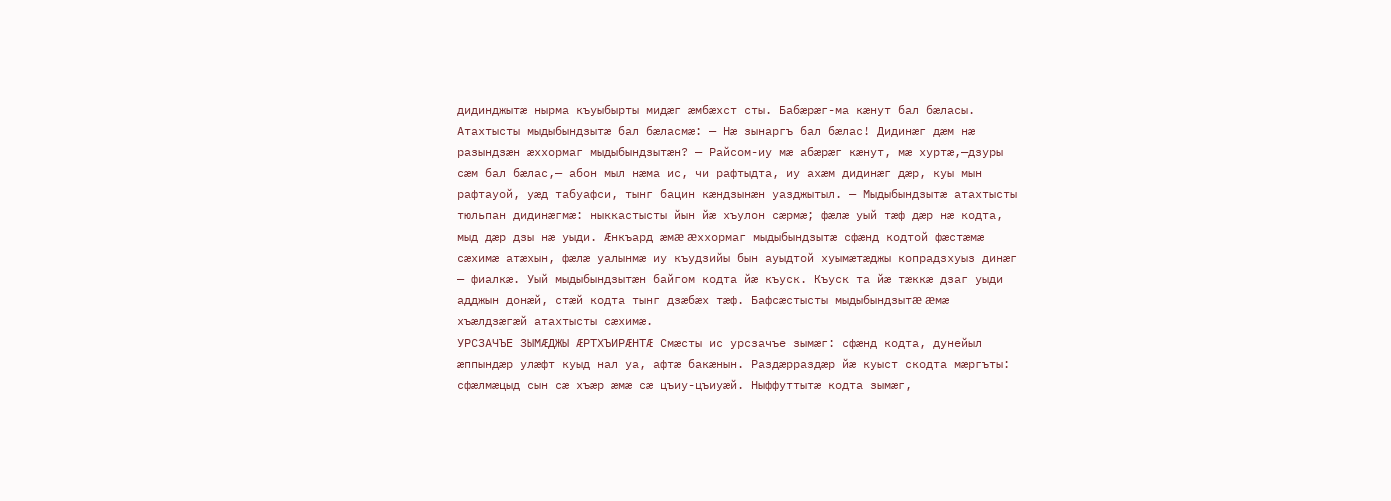дидинджытæ нырма къуыбырты мидæг æмбæхст сты. Бабæрæг-ма кæнут бал бæласы.
Атахтысты мыдыбындзытæ бал бæласмæ: — Нæ зынаргъ бал бæлас! Дидинæг дæм нæ разындзæн æххормаг мыдыбындзытæн? — Райсом-иу мæ абæрæг кæнут, мæ хуртæ,—дзуры сæм бал бæлас,— абон мыл нæма ис, чи рафтыдта, иу ахæм дидинæг дæр, куы мын рафтауой, уæд табуафси, тынг бацин кæндзынæн уазджытыл. — Мыдыбындзытæ атахтысты тюльпан дидинæгмæ: ныккастысты йын йæ хъулон сæрмæ; фæлæ уый тæф дæр нæ кодта, мыд дæр дзы нæ уыди. Æнкъард æмæ æххормаг мыдыбындзытæ сфæнд кодтой фæстæмæ сæхимæ атæхын, фæлæ уалынмæ иу къудзийы бын ауыдтой хуымæтæджы копрадзхуыз динæг — фиалкæ. Уый мыдыбындзытæн байгом кодта йæ къуск. Къуск та йæ тæккæ дзаг уыди адджын донæй, стæй кодта тынг дзæбæх тæф. Бафсæстысты мыдыбындзытæ æмæ хъæлдзæгæй атахтысты сæхимæ.
УРСЗАЧЪЕ ЗЫМÆДЖЫ ÆРТХЪИРÆНТÆ Смæсты ис урсзачъе зымæг: сфæнд кодта, дунейыл æппындæр улæфт куыд нал уа, афтæ бакæнын. Раздæрраздæр йæ куыст скодта мæргъты: сфæлмæцыд сын сæ хъæр æмæ сæ цъиу-цъиуæй. Ныффуттытæ кодта зымæг,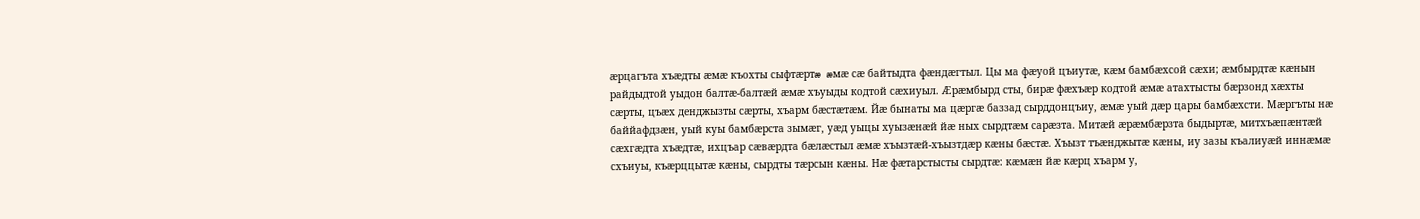æрцагъта хъæдты æмæ къохты сыфтæртæ æмæ сæ байтыдта фæндæгтыл. Цы ма фæуой цъиутæ, кæм бамбæхсой сæхи; æмбырдтæ кæнын райдыдтой уыдон балтæ-балтæй æмæ хъуыды кодтой сæхиуыл. Æрæмбырд сты, бирæ фæхъæр кодтой æмæ атахтысты бæрзонд хæхты сæрты, цъæх денджызты сæрты, хъарм бæстæтæм. Йæ бынаты ма цæргæ баззад сырддонцъиу, æмæ уый дæр цары бамбæхсти. Мæргъты нæ баййафдзæн, уый куы бамбæрста зымæг, уæд уыцы хуызæнæй йæ ных сырдтæм сарæзта. Митæй æрæмбæрзта быдыртæ, митхъæпæнтæй сæхгæдта хъæдтæ, ихцъар сæвæрдта бæлæстыл æмæ хъызтæй-хъызтдæр кæны бæстæ. Хъызт тъæнджытæ кæны, иу зазы къалиуæй иннæмæ схъиуы, къæрццытæ кæны, сырдты тæрсын кæны. Нæ фæтарстысты сырдтæ: кæмæн йæ кæрц хъарм у,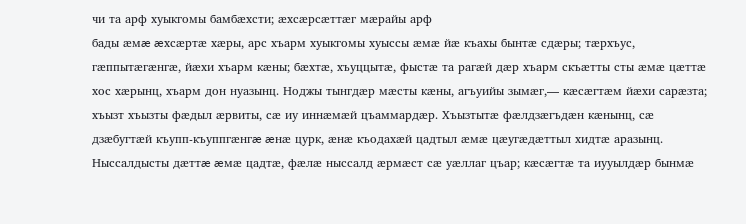чи та арф хуыкгомы бамбæхсти; æхсæрсæттæг мæрайы арф
бады æмæ æхсæртæ хæры, арс хъарм хуыкгомы хуыссы æмæ йæ къахы бынтæ сдæры; тæрхъус, гæппытæгæнгæ, йæхи хъарм кæны; бæхтæ, хъуццытæ, фыстæ та рагæй дæр хъарм скъæтты сты æмæ цæттæ хос хæрынц, хъарм дон нуазынц. Ноджы тынгдæр мæсты кæны, агъуийы зымæг,— кæсæгтæм йæхи сарæзта; хъызт хъызты фæдыл æрвиты, сæ иу иннæмæй цъаммардæр. Хъызтытæ фæлдзæгъдæн кæнынц, сæ дзæбугтæй къупп-къуппгæнгæ æнæ цурк, æнæ къодахæй цадтыл æмæ цæугæдæттыл хидтæ аразынц. Ныссалдысты дæттæ æмæ цадтæ, фæлæ ныссалд æрмæст сæ уæллаг цъар; кæсæгтæ та иууылдæр бынмæ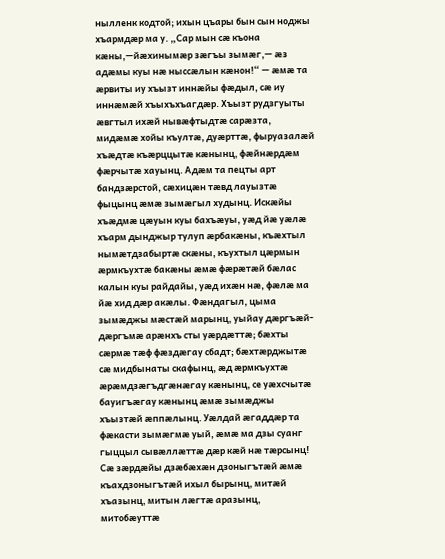нылленк кодтой; ихын цъары бын сын ноджы хъармдæр ма у. „Сар мын сæ къона кæны,—йæхинымæр зæгъы зымæг,— æз адæмы куы нæ ныссæлын кæнон!“ — æмæ та æрвиты иу хъызт иннæйы фæдыл, сæ иу иннæмæй хъыхъхъагдæр. Хъызт рудзгуыты æвгтыл ихæй нывæфтыдтæ сарæзта, мидæмæ хойы къултæ, дуæрттæ, фыруазалæй хъæдтæ къæрццытæ кæнынц, фæйнæрдæм фæрчытæ хауынц. Адæм та пецты арт бандзæрстой, сæхицæн тæвд лауызтæ фыцынц æмæ зымæгыл худынц. Искæйы хъæдмæ цæуын куы бахъæуы, уæд йæ уæлæ хъарм дынджыр тулуп æрбакæны, къæхтыл нымæтдзабыртæ скæны, къухтыл цæрмын æрмкъухтæ бакæны æмæ фæрæтæй бæлас калын куы райдайы, уæд ихæн нæ, фæлæ ма йæ хид дæр акæлы. Фæндагыл, цыма зымæджы мæстæй марынц, уыйау дæргъæй-дæргъмæ арæнхъ сты уæрдæттæ; бæхты сæрмæ тæф фæздæгау сбадт; бæхтæрджытæ сæ мидбынаты скафынц, æд æрмкъухтæ æрæмдзæгъдгæнæгау кæнынц, се уæхсчытæ бауигъæгау кæнынц æмæ зымæджы хъызтæй æппæлынц. Уæлдай æгаддæр та фæкасти зымæгмæ уый, æмæ ма дзы суанг гыццыл сывæллæттæ дæр кæй нæ тæрсынц!
Сæ зæрдæйы дзæбæхæн дзоныгътæй æмæ къахдзоныгътæй ихыл бырынц, митæй хъазынц, митын лæгтæ аразынц, митобæуттæ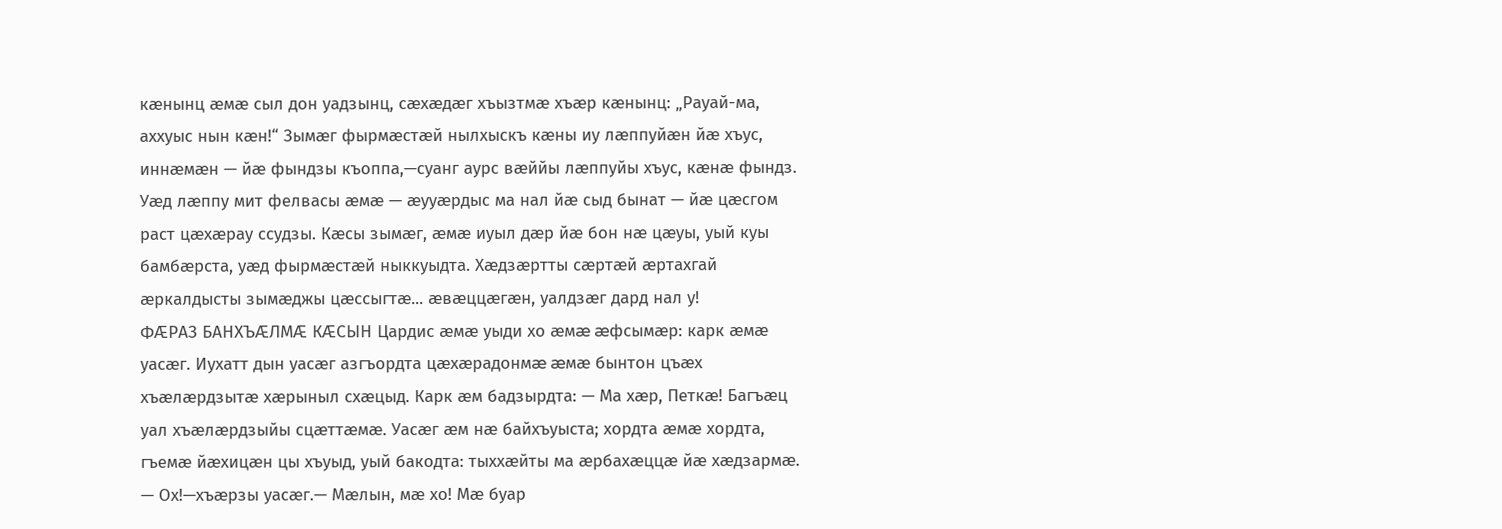кæнынц æмæ сыл дон уадзынц, сæхæдæг хъызтмæ хъæр кæнынц: „Рауай-ма, аххуыс нын кæн!“ Зымæг фырмæстæй нылхыскъ кæны иу лæппуйæн йæ хъус, иннæмæн — йæ фындзы къоппа,—суанг аурс вæййы лæппуйы хъус, кæнæ фындз. Уæд лæппу мит фелвасы æмæ — æууæрдыс ма нал йæ сыд бынат — йæ цæсгом раст цæхæрау ссудзы. Кæсы зымæг, æмæ иуыл дæр йæ бон нæ цæуы, уый куы бамбæрста, уæд фырмæстæй ныккуыдта. Хæдзæртты сæртæй æртахгай æркалдысты зымæджы цæссыгтæ... æвæццæгæн, уалдзæг дард нал у!
ФÆРАЗ БАНХЪÆЛМÆ КÆСЫН Цардис æмæ уыди хо æмæ æфсымæр: карк æмæ уасæг. Иухатт дын уасæг азгъордта цæхæрадонмæ æмæ бынтон цъæх хъæлæрдзытæ хæрыныл схæцыд. Карк æм бадзырдта: — Ма хæр, Петкæ! Багъæц уал хъæлæрдзыйы сцæттæмæ. Уасæг æм нæ байхъуыста; хордта æмæ хордта, гъемæ йæхицæн цы хъуыд, уый бакодта: тыххæйты ма æрбахæццæ йæ хæдзармæ. — Ох!—хъæрзы уасæг.— Мæлын, мæ хо! Мæ буар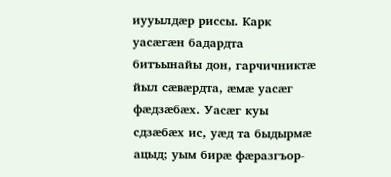иууылдæр риссы. Карк уасæгæн бадардта битъынайы дон, гарчичниктæ йыл сæвæрдта, æмæ уасæг фæдзæбæх. Уасæг куы сдзæбæх ис, уæд та быдырмæ ацыд; уым бирæ фæразгъор-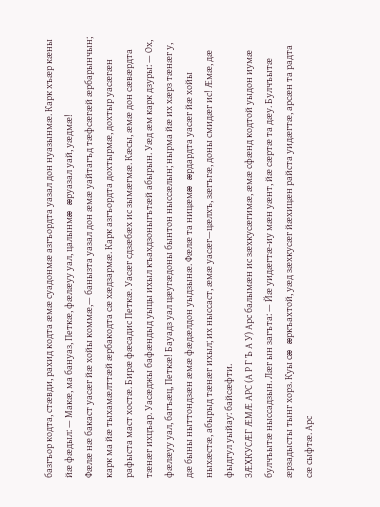базгъор кодта, стæвди, рахид кодта æмæ суадонмæ азгъордта уазал дон нуазынмæ. Карк хъæр кæны йæ фæдыл: — Макæ, ма бануаз, Петкæ, фæлæуу уал, цалынмæ æруазал уай, уæдмæ!
Фæлæ нæ бакаст уасæг йæ хойы коммæ,— банызта уазал дон æмæ уайтагъд тæфсæгæй æрбарынчын; карк ма йæ тыхамæлттæй æрбакодта сæ хæдзармæ. Карк азгъордта дохтырмæ, дохтыр уасæгæн рафыста маст хостæ. Бирæ фæсадис Петкæ. Уасæг сдзæбæх ис зымæгмæ. Кæсы, æмæ дон сæвæрдта тæнæг ихцъар. Уасæджы бафæндыд уыцы ихыл къахдзоныгътæй абырын. Уæд æм карк дзуры: — Ох, фæлæуу уал, багъæц, Петкæ! Бауадз уал цæугæдоны бынтон ныссæлын; нырма йæ их хæрз тæнæг у, дæ быны ныттондзæн æмæ фæдæлдон уыдзынæ. Фæлæ та ницæмæ æрдардта уасæг йæ хойы ныхæстæ, абырыд тæнæг ихыл; их ныссаст, æмæ уасæг—цæлхъ, зæгъгæ, доны смидæг ис! Æмæ, дæ фыдгул уыйау: байсæфти.
ЗÆХКУСÆГ ÆМÆ АРС (А Р Г Ъ А У) Арс балымæн ис зæхкусæгимæ, æмæ сфæнд кодтой уыдон иумæ булчъытæ ныссадзын. Лæг ын загъта: — Йæ уидæгтæ-иу мæн уæнт, йæ сæртæ та дæу. Булчъытæ æрзадысты тынг хорз. Куы сæ æркъахтой, уæд зæхкусæг йæхицæн райста уидæгтæ, арсæн та радта сæ сыфтæ. Арс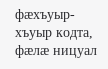фæхъуыр-хъуыр кодта, фæлæ ницуал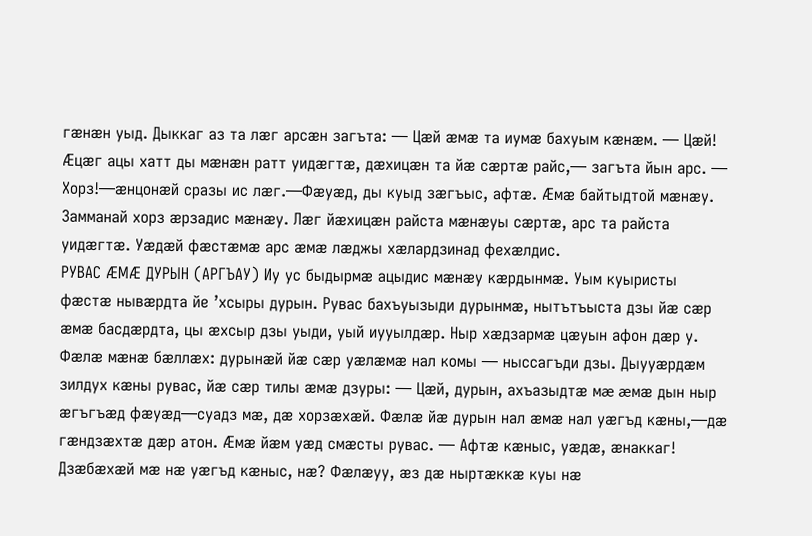гæнæн уыд. Дыккаг аз та лæг арсæн загъта: — Цæй æмæ та иумæ бахуым кæнæм. — Цæй! Æцæг ацы хатт ды мæнæн ратт уидæгтæ, дæхицæн та йæ сæртæ райс,— загъта йын арс. — Хорз!—æнцонæй сразы ис лæг.—Фæуæд, ды куыд зæгъыс, афтæ. Æмæ байтыдтой мæнæу. Замманай хорз æрзадис мæнæу. Лæг йæхицæн райста мæнæуы сæртæ, арс та райста уидæгтæ. Уæдæй фæстæмæ арс æмæ лæджы хæлардзинад фехæлдис.
РУВАС ÆМÆ ДУРЫН (АРГЪАУ) Иу ус быдырмæ ацыдис мæнæу кæрдынмæ. Уым куыристы фæстæ нывæрдта йе ’хсыры дурын. Рувас бахъуызыди дурынмæ, нытътъыста дзы йæ сæр æмæ басдæрдта, цы æхсыр дзы уыди, уый иууылдæр. Ныр хæдзармæ цæуын афон дæр у. Фæлæ мæнæ бæллæх: дурынæй йæ сæр уæлæмæ нал комы — ныссагъди дзы. Дыууæрдæм зилдух кæны рувас, йæ сæр тилы æмæ дзуры: — Цæй, дурын, ахъазыдтæ мæ æмæ дын ныр æгъгъæд фæуæд—суадз мæ, дæ хорзæхæй. Фæлæ йæ дурын нал æмæ нал уæгъд кæны,—дæ гæндзæхтæ дæр атон. Æмæ йæм уæд смæсты рувас. — Афтæ кæныс, уæдæ, æнаккаг! Дзæбæхæй мæ нæ уæгъд кæныс, нæ? Фæлæуу, æз дæ ныртæккæ куы нæ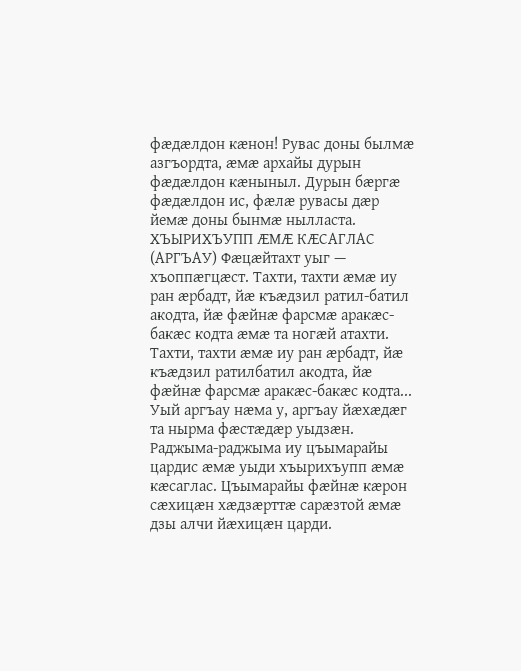фæдæлдон кæнон! Рувас доны былмæ азгъордта, æмæ архайы дурын фæдæлдон кæныныл. Дурын бæргæ фæдæлдон ис, фæлæ рувасы дæр йемæ доны бынмæ нылласта.
ХЪЫРИХЪУПП ÆМÆ КÆСАГЛАС (АРГЪАУ) Фæцæйтахт уыг — хъоппæгцæст. Тахти, тахти æмæ иу ран æрбадт, йæ къæдзил ратил-батил акодта, йæ фæйнæ фарсмæ аракæс-бакæс кодта æмæ та ногæй атахти. Тахти, тахти æмæ иу ран æрбадт, йæ къæдзил ратилбатил акодта, йæ фæйнæ фарсмæ аракæс-бакæс кодта... Уый аргъау нæма у, аргъау йæхæдæг та нырма фæстæдæр уыдзæн. Раджыма-раджыма иу цъымарайы цардис æмæ уыди хъырихъупп æмæ кæсаглас. Цъымарайы фæйнæ кæрон сæхицæн хæдзæрттæ сарæзтой æмæ дзы алчи йæхицæн царди.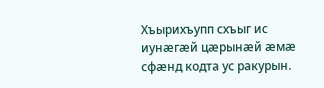Хъырихъупп схъыг ис иунæгæй цæрынæй æмæ сфæнд кодта ус ракурын.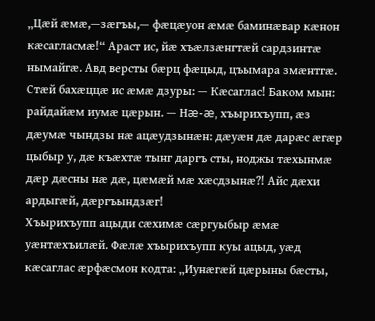„Цæй æмæ,—зæгъы,— фæцæуон æмæ баминæвар кæнон кæсагласмæ!“ Араст ис, йæ хъæлзæнгтæй сардзинтæ нымайгæ. Авд версты бæрц фæцыд, цъымара змæнтгæ. Стæй бахæццæ ис æмæ дзуры: — Кæсаглас! Баком мын: райдайæм иумæ цæрын. — Нæ-æ, хъырихъупп, æз дæумæ чындзы нæ ацæудзынæн: дæуæн дæ дарæс æгæр цыбыр у, дæ къæхтæ тынг даргъ сты, ноджы тæхынмæ дæр дæсны нæ дæ, цæмæй мæ хæсдзынæ?! Айс дæхи ардыгæй, дæргъындзæг!
Хъырихъупп ацыди сæхимæ сæргуыбыр æмæ уæнтæхъилæй. Фæлæ хъырихъупп куы ацыд, уæд кæсаглас æрфæсмон кодта: „Иунæгæй цæрыны бæсты,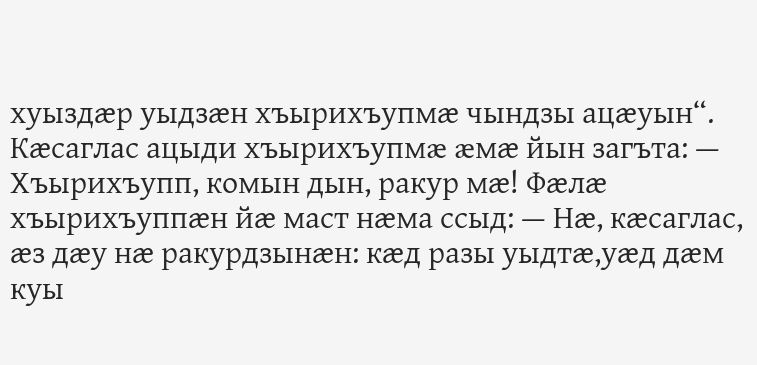хуыздæр уыдзæн хъырихъупмæ чындзы ацæуын“. Кæсаглас ацыди хъырихъупмæ æмæ йын загъта: — Хъырихъупп, комын дын, ракур мæ! Фæлæ хъырихъуппæн йæ маст нæма ссыд: — Нæ, кæсаглас, æз дæу нæ ракурдзынæн: кæд разы уыдтæ,уæд дæм куы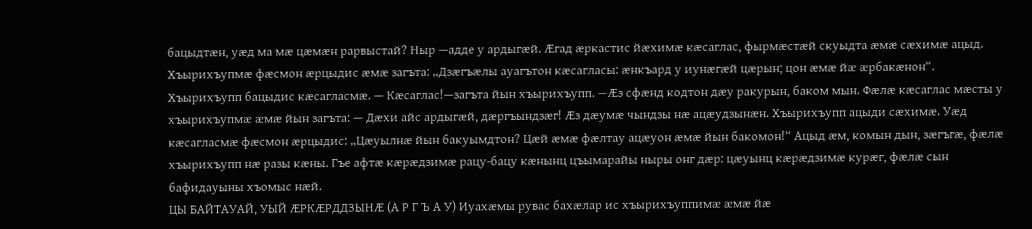бацыдтæн, уæд ма мæ цæмæн рарвыстай? Ныр —адде у ардыгæй. Æгад æркастис йæхимæ кæсаглас, фырмæстæй скуыдта æмæ сæхимæ ацыд. Хъырихъупмæ фæсмон æрцыдис æмæ загъта: „Дзæгъæлы ауагътон кæсагласы: æнкъард у иунæгæй цæрын; цон æмæ йæ æрбакæнон“. Хъырихъупп бацыдис кæсагласмæ. — Кæсаглас!—загъта йын хъырихъупп. —Æз сфæнд кодтон дæу ракурын, баком мын. Фæлæ кæсаглас мæсты у хъырихъупмæ æмæ йын загъта: — Дæхи айс ардыгæй, дæргъындзæг! Æз дæумæ чындзы нæ ацæудзынæн. Хъырихъупп ацыди сæхимæ. Уæд кæсагласмæ фæсмон æрцыдис: „Цæуылнæ йын бакуымдтон? Цæй æмæ фæлтау ацæуон æмæ йын бакомон!“ Ацыд æм, комын дын, зæгъгæ, фæлæ хъырихъупп нæ разы кæны. Гъе афтæ кæрæдзимæ рацу-бацу кæнынц цъымарайы ныры онг дæр: цæуынц кæрæдзимæ курæг, фæлæ сын бафидауыны хъомыс нæй.
ЦЫ БАЙТАУАЙ, УЫЙ ÆРКÆРДДЗЫНÆ (А Р Г Ъ А У) Иуахæмы рувас бахæлар ис хъырихъуппимæ æмæ йæ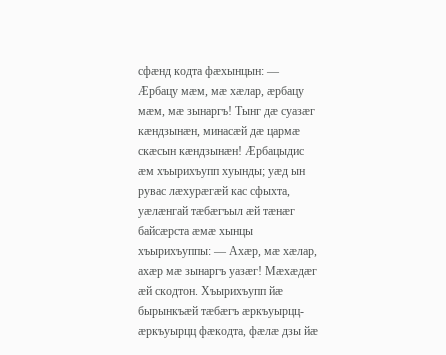сфæнд кодта фæхынцын: — Æрбацу мæм, мæ хæлар, æрбацу мæм, мæ зынаргъ! Тынг дæ суазæг кæндзынæн, минасæй дæ цармæ скæсын кæндзынæн! Æрбацыдис æм хъырихъупп хуынды; уæд ын рувас лæхурæгæй кас сфыхта, уæлæнгай тæбæгъыл æй тæнæг байсæрста æмæ хынцы хъырихъуппы: — Ахæр, мæ хæлар, ахæр мæ зынаргъ уазæг! Мæхæдæг æй скодтон. Хъырихъупп йæ бырынкъæй тæбæгъ æркъуырцц-æркъуырцц фæкодта, фæлæ дзы йæ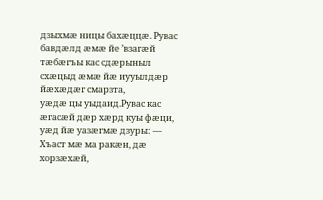дзыхмæ ницы бахæццæ. Рувас бавдæлд æмæ йе ’взагæй тæбæгъы кас сдæрыныл схæцыд æмæ йæ иууылдæр йæхæдæг смарзта,
уæдæ цы уыдаид.Рувас кас æгасæй дæр хæрд куы фæци, уæд йæ уазæгмæ дзуры: — Хъаст мæ ма ракæн, дæ хорзæхæй,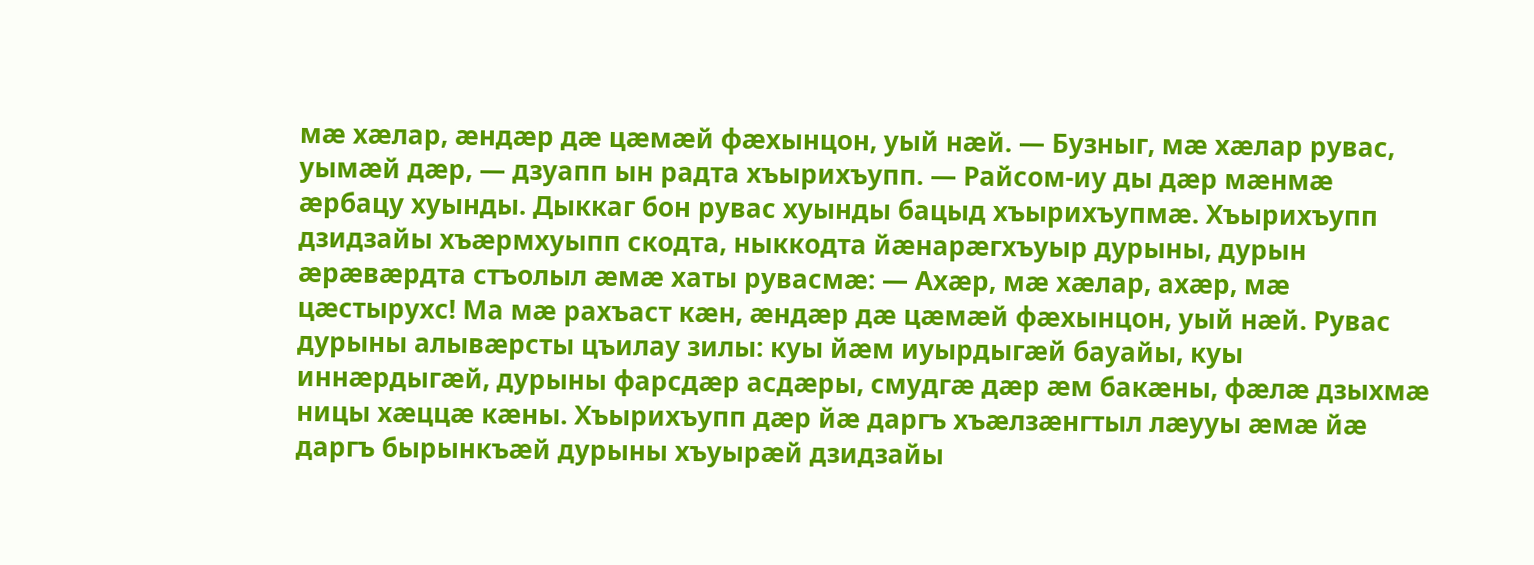мæ хæлар, æндæр дæ цæмæй фæхынцон, уый нæй. — Бузныг, мæ хæлар рувас, уымæй дæр, — дзуапп ын радта хъырихъупп. — Райсом-иу ды дæр мæнмæ æрбацу хуынды. Дыккаг бон рувас хуынды бацыд хъырихъупмæ. Хъырихъупп дзидзайы хъæрмхуыпп скодта, ныккодта йæнарæгхъуыр дурыны, дурын æрæвæрдта стъолыл æмæ хаты рувасмæ: — Ахæр, мæ хæлар, ахæр, мæ цæстырухс! Ма мæ рахъаст кæн, æндæр дæ цæмæй фæхынцон, уый нæй. Рувас дурыны алывæрсты цъилау зилы: куы йæм иуырдыгæй бауайы, куы иннæрдыгæй, дурыны фарсдæр асдæры, смудгæ дæр æм бакæны, фæлæ дзыхмæ ницы хæццæ кæны. Хъырихъупп дæр йæ даргъ хъæлзæнгтыл лæууы æмæ йæ даргъ бырынкъæй дурыны хъуырæй дзидзайы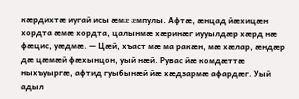кæрдихтæ иугай исы æмæ æмпулы. Афтæ, æнцад йæхицæн хордта æмæ хордта, цалынмæ хæринæг иууылдæр хæрд нæ фæцис, уæдмæ. — Цæй, хъаст мæ ма ракæн, мæ хæлар, æндæр дæ цæмæй фæхынцон, уый нæй. Рувас йæ комдæттæ ныхъуыргæ, афтид гуыбынæй йæ хæдзармæ афардæг. Уый адыл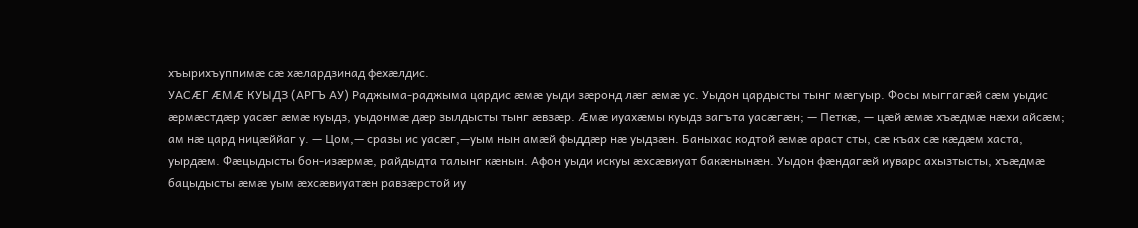хъырихъуппимæ сæ хæлардзинад фехæлдис.
УАСÆГ ÆМÆ КУЫДЗ (АРГЪ АУ) Раджыма-раджыма цардис æмæ уыди зæронд лæг æмæ ус. Уыдон цардысты тынг мæгуыр. Фосы мыггагæй сæм уыдис æрмæстдæр уасæг æмæ куыдз, уыдонмæ дæр зылдысты тынг æвзæр. Æмæ иуахæмы куыдз загъта уасæгæн; — Петкæ, — цæй æмæ хъæдмæ нæхи айсæм; ам нæ цард ницæййаг у. — Цом,— сразы ис уасæг,—уым нын амæй фыддæр нæ уыдзæн. Баныхас кодтой æмæ араст сты, сæ къах сæ кæдæм хаста, уырдæм. Фæцыдысты бон-изæрмæ, райдыдта талынг кæнын. Афон уыди искуы æхсæвиуат бакæнынæн. Уыдон фæндагæй иуварс ахызтысты, хъæдмæ бацыдысты æмæ уым æхсæвиуатæн равзæрстой иу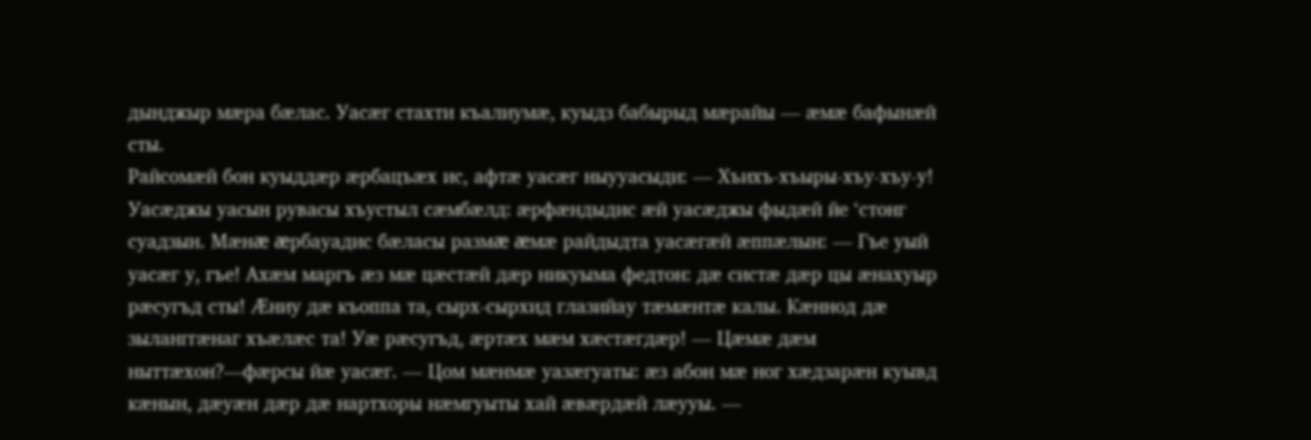дынджыр мæра бæлас. Уасæг стахти къалиумæ, куыдз бабырыд мæрайы — æмæ бафынæй сты.
Райсомæй бон куыддæр æрбацъæх ис, афтæ уасæг ныууасыди: — Хъихъ-хъыры-хъу-хъу-у! Уасæджы уасын рувасы хъустыл сæмбæлд: æрфæндыдис æй уасæджы фыдæй йе ‘стонг суадзын. Мæнæ æрбауадис бæласы размæ æмæ райдыдта уасæгæй æппæлын: — Гъе уый уасæг у, гъе! Ахæм маргъ æз мæ цæстæй дæр никуыма федтон: дæ систæ дæр цы æнахуыр рæсугъд сты! Æниу дæ къоппа та, сырх-сырхид глазийау тæмæнтæ калы. Кæннод дæ зыланггæнаг хъæлæс та! Уæ рæсугъд, æртæх мæм хæстæгдæр! — Цæмæ дæм ныттæхон?—фæрсы йæ уасæг. — Цом мæнмæ уазæгуаты: æз абон мæ ног хæдзарæн куывд кæнын, дæуæн дæр дæ нартхоры нæмгуыты хай æвæрдæй лæууы. —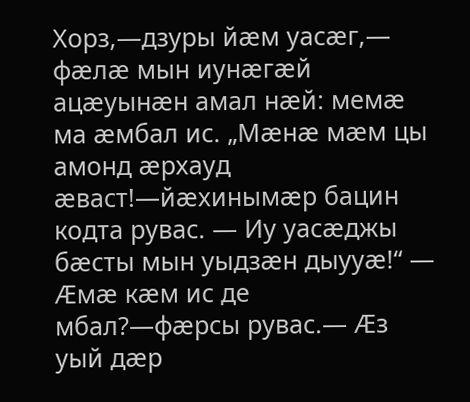Хорз,—дзуры йæм уасæг,— фæлæ мын иунæгæй ацæуынæн амал нæй: мемæ ма æмбал ис. „Мæнæ мæм цы амонд æрхауд æваст!—йæхинымæр бацин кодта рувас. — Иу уасæджы бæсты мын уыдзæн дыууæ!“ — Æмæ кæм ис де мбал?—фæрсы рувас.— Æз уый дæр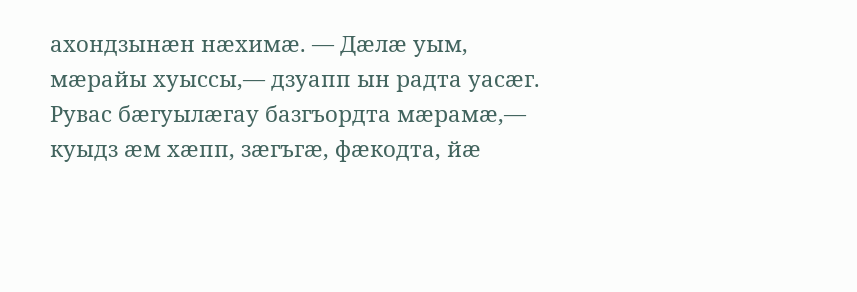ахондзынæн нæхимæ. — Дæлæ уым, мæрайы хуыссы,— дзуапп ын радта уасæг. Рувас бæгуылæгау базгъордта мæрамæ,— куыдз æм хæпп, зæгъгæ, фæкодта, йæ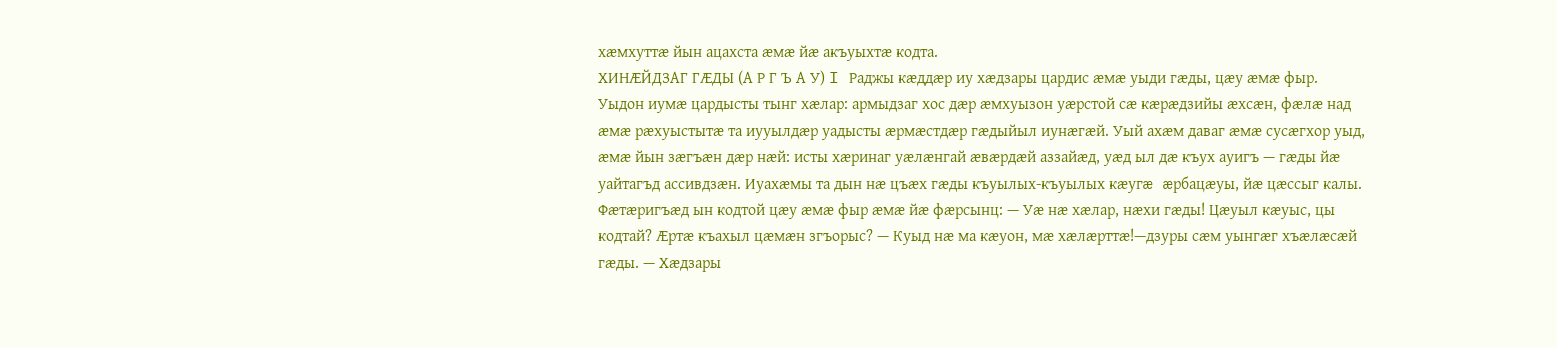хæмхуттæ йын ацахста æмæ йæ акъуыхтæ кодта.
ХИНÆЙДЗАГ ГÆДЫ (А Р Г Ъ А У) I Раджы кæддæр иу хæдзары цардис æмæ уыди гæды, цæу æмæ фыр. Уыдон иумæ цардысты тынг хæлар: армыдзаг хос дæр æмхуызон уæрстой сæ кæрæдзийы æхсæн, фæлæ над æмæ рæхуыстытæ та иууылдæр уадысты æрмæстдæр гæдыйыл иунæгæй. Уый ахæм даваг æмæ сусæгхор уыд, æмæ йын зæгъæн дæр нæй: исты хæринаг уæлæнгай æвæрдæй аззайæд, уæд ыл дæ къух ауигъ — гæды йæ уайтагъд ассивдзæн. Иуахæмы та дын нæ цъæх гæды къуылых-къуылых кæугæ æрбацæуы, йæ цæссыг калы. Фæтæригъæд ын кодтой цæу æмæ фыр æмæ йæ фæрсынц: — Уæ нæ хæлар, нæхи гæды! Цæуыл кæуыс, цы кодтай? Æртæ къахыл цæмæн згъорыс? — Куыд нæ ма кæуон, мæ хæлæрттæ!—дзуры сæм уынгæг хъæлæсæй гæды. — Хæдзары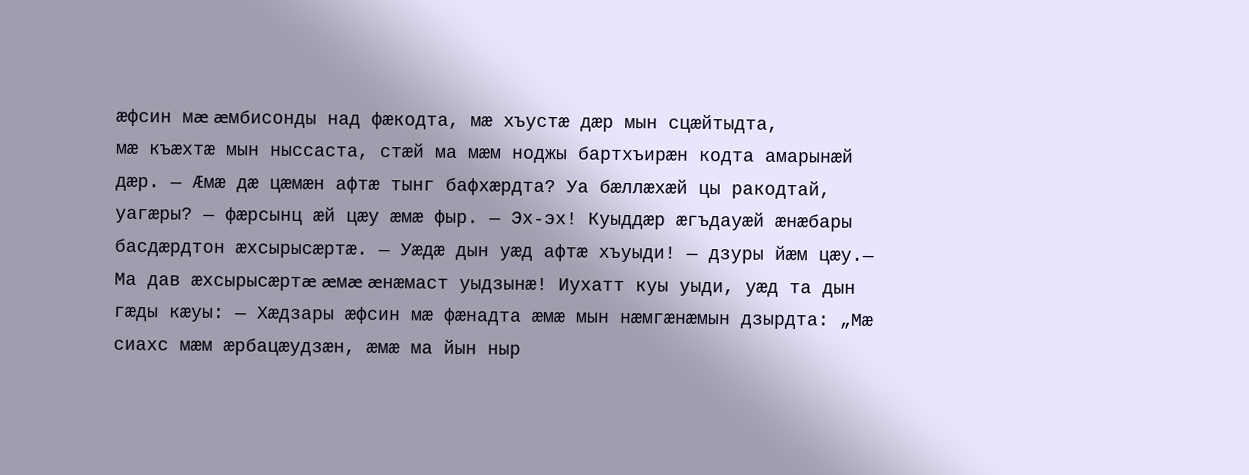æфсин мæ æмбисонды над фæкодта, мæ хъустæ дæр мын сцæйтыдта,
мæ къæхтæ мын ныссаста, стæй ма мæм ноджы бартхъирæн кодта амарынæй дæр. — Æмæ дæ цæмæн афтæ тынг бафхæрдта? Уа бæллæхæй цы ракодтай, уагæры? — фæрсынц æй цæу æмæ фыр. — Эх-эх! Куыддæр æгъдауæй æнæбары басдæрдтон æхсырысæртæ. — Уæдæ дын уæд афтæ хъуыди! — дзуры йæм цæу.— Ма дав æхсырысæртæ æмæ æнæмаст уыдзынæ! Иухатт куы уыди, уæд та дын гæды кæуы: — Хæдзары æфсин мæ фæнадта æмæ мын нæмгæнæмын дзырдта: „Мæ сиахс мæм æрбацæудзæн, æмæ ма йын ныр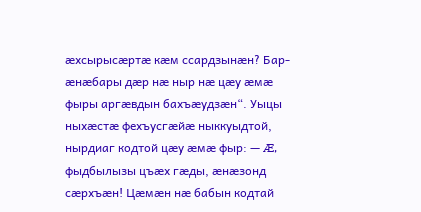æхсырысæртæ кæм ссардзынæн? Бар-æнæбары дæр нæ ныр нæ цæу æмæ фыры аргæвдын бахъæудзæн“. Уыцы ныхæстæ фехъусгæйæ ныккуыдтой, нырдиаг кодтой цæу æмæ фыр: — Æ, фыдбылызы цъæх гæды, æнæзонд сæрхъæн! Цæмæн нæ бабын кодтай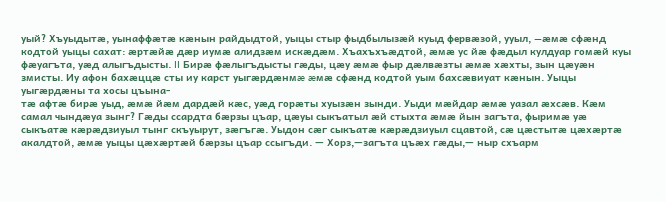уый? Хъуыдытæ, уынаффæтæ кæнын райдыдтой, уыцы стыр фыдбылызæй куыд фервæзой, ууыл, —æмæ сфæнд кодтой уыцы сахат: æртæйæ дæр иумæ алидзæм искæдæм. Хъахъхъæдтой, æмæ ус йæ фæдыл кулдуар гомæй куы фæуагъта, уæд алыгъдысты. II Бирæ фæлыгъдысты гæды, цæу æмæ фыр дæлвæзты æмæ хæхты, зын цæуæн змисты. Иу афон бахæццæ сты иу карст уыгæрдæнмæ æмæ сфæнд кодтой уым бахсæвиуат кæнын. Уыцы уыгæрдæны та хосы цъына-
тæ афтæ бирæ уыд, æмæ йæм дардæй кæс, уæд горæты хуызæн зынди. Уыди мæйдар æмæ уазал æхсæв. Кæм самал чындæуа зынг? Гæды ссардта бæрзы цъар, цæуы сыкъатыл æй стыхта æмæ йын загъта, фыримæ уæ сыкъатæ кæрæдзиуыл тынг скъуырут, зæгъгæ. Уыдон сæг сыкъатæ кæрæдзиуыл сцавтой, сæ цæстытæ цæхæртæ акалдтой, æмæ уыцы цæхæртæй бæрзы цъар ссыгъди. — Хорз,—загъта цъæх гæды,— ныр схъарм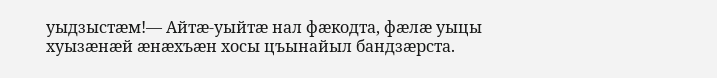уыдзыстæм!— Айтæ-уыйтæ нал фæкодта, фæлæ уыцы хуызæнæй æнæхъæн хосы цъынайыл бандзæрста.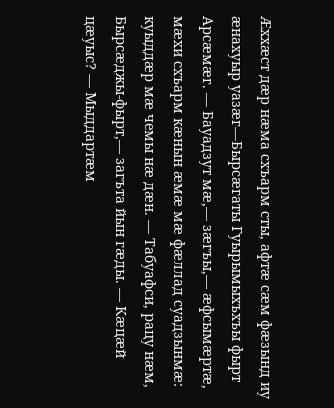Æххæст дæр нæма схъарм сты, афтæ сæм фæзынд иу æнахуыр уазæг—Бырсæгаты Гуырымыхъхъы фырт Арсæмæг. — Бауадзут мæ,— зæгъы,— æфсымæртæ, мæхи схъарм кæнын æмæ мæ фæллад суадзынмæ: куыддæр мæ чемы нæ дæн. — Табуафси, рацу нæм, Бырсæджы-фырт,— загъта йын гæды. — Кæцæй цæуыс? — Мыддартæм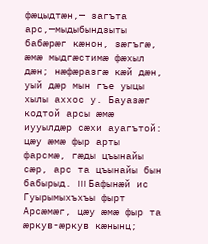фæцыдтæн,— загъта арс,—мыдыбындзыты бабæрæг кæнон, зæгъгæ, æмæ мыдгæстимæ фæхыл дæн; нæфæразгæ кæй дæн, уый дæр мын гъе уыцы хылы аххос у. Бауазæг кодтой арсы æмæ иууылдæр сæхи ауагътой: цæу æмæ фыр арты фарсмæ, гæды цъынайы сæр, арс та цъынайы бын бабырыд. III Бафынæй ис Гуырымыхъхъы фырт Арсæмæг, цæу æмæ фыр та æркув-æркув кæнынц;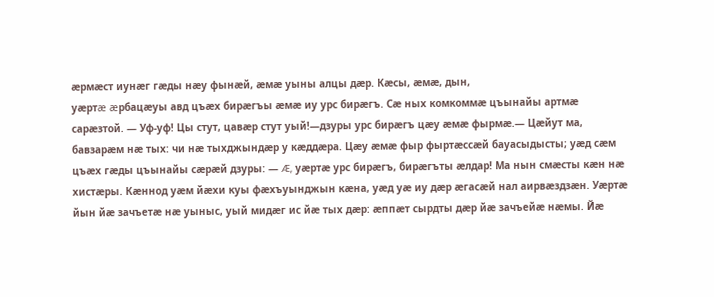æрмæст иунæг гæды нæу фынæй, æмæ уыны алцы дæр. Кæсы, æмæ, дын,
уæртæ æрбацæуы авд цъæх бирæгъы æмæ иу урс бирæгъ. Сæ ных комкоммæ цъынайы артмæ сарæзтой. — Уф-уф! Цы стут, цавæр стут уый!—дзуры урс бирæгъ цæу æмæ фырмæ.— Цæйут ма, бавзарæм нæ тых: чи нæ тыхджындæр у кæддæра. Цæу æмæ фыр фыртæссæй бауасыдысты; уæд сæм цъæх гæды цъынайы сæрæй дзуры: — Æ, уæртæ урс бирæгъ, бирæгъты æлдар! Ма нын смæсты кæн нæ хистæры. Кæннод уæм йæхи куы фæхъуынджын кæна, уæд уæ иу дæр æгасæй нал аирвæздзæн. Уæртæ йын йæ зачъетæ нæ уыныс, уый мидæг ис йæ тых дæр: æппæт сырдты дæр йæ зачъейæ нæмы. Йæ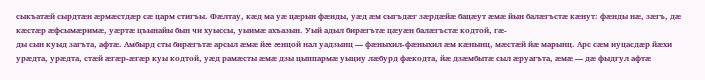сыкъатæй сырдтæн æрмæстдæр сæ царм стигъы. Фæлтау, кæд ма уæ цæрын фæнды, уæд æм сыгъдæг зæрдæйæ бацæут æмæ йын балæгъстæ кæнут: фæнды нæ, зæгъ, дæ кæстæр æфсымæримæ, уæртæ цъынайы бын чи хуыссы, уыимæ ахъазын. Уый адыл бирæгътæ цæуæн балæгъстæ кодтой, гæ-
ды сын куыд загъта, афтæ. Амбырд сты бирæгътæ арсыл æмæ йæ æнцой нал уадзынц — фæныхил-фæныхил æм кæнынц, мæстæй йæ марынц. Арс сæм иуцасдæр йæхи урæдта, урæдта, стæй æгæр-æгæр куы кодтой, уæд рамæсты æмæ дзы цыппармæ уыциу лæбурд фæкодта, йæ дзæмбытæ сыл æруагъта, æмæ — дæ фыдгул афтæ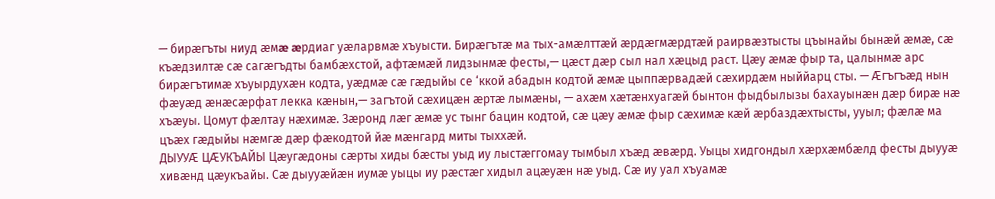— бирæгъты ниуд æмæ æрдиаг уæларвмæ хъуысти. Бирæгътæ ма тых-амæлттæй æрдæгмæрдтæй раирвæзтысты цъынайы бынæй æмæ, сæ къæдзилтæ сæ сагæгъдты бамбæхстой, афтæмæй лидзынмæ фесты,— цæст дæр сыл нал хæцыд раст. Цæу æмæ фыр та, цалынмæ арс бирæгътимæ хъуырдухæн кодта, уæдмæ сæ гæдыйы се ‘ккой абадын кодтой æмæ цыппæрвадæй сæхирдæм ныййарц сты. — Æгъгъæд нын фæуæд æнæсæрфат лекка кæнын,— загътой сæхицæн æртæ лымæны, — ахæм хæтæнхуагæй бынтон фыдбылызы бахауынæн дæр бирæ нæ хъæуы. Цомут фæлтау нæхимæ. Зæронд лæг æмæ ус тынг бацин кодтой, сæ цæу æмæ фыр сæхимæ кæй æрбаздæхтысты, ууыл; фæлæ ма цъæх гæдыйы нæмгæ дæр фæкодтой йæ мæнгард миты тыххæй.
ДЫУУÆ ЦÆУКЪАЙЫ Цæугæдоны сæрты хиды бæсты уыд иу лыстæггомау тымбыл хъæд æвæрд. Уыцы хидгондыл хæрхæмбæлд фесты дыууæ хивæнд цæукъайы. Сæ дыууæйæн иумæ уыцы иу рæстæг хидыл ацæуæн нæ уыд. Сæ иу уал хъуамæ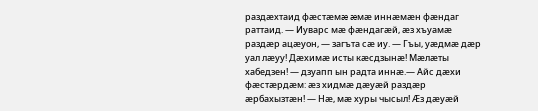раздæхтаид фæстæмæ æмæ иннæмæн фæндаг раттаид. — Иуварс мæ фæндагæй, æз хъуамæ раздæр ацæуон, — загъта сæ иу. — Гъы, уæдмæ дæр уал лæуу! Дæхимæ исты кæсдзынæ! Мæлæты хабедзен! — дзуапп ын радта иннæ.— Айс дæхи фæстæрдæм: æз хидмæ дæуæй раздæр æрбахызтæн! — Нæ, мæ хуры чысыл! Æз дæуæй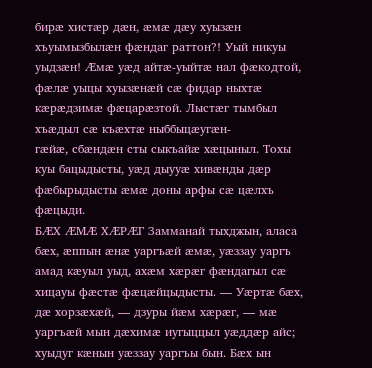бирæ хистæр дæн, æмæ дæу хуызæн хъуымызбылæн фæндаг раттон?! Уый никуы уыдзæн! Æмæ уæд айтæ-уыйтæ нал фæкодтой, фæлæ уыцы хуызæнæй сæ фидар ныхтæ кæрæдзимæ фæцарæзтой. Лыстæг тымбыл хъæдыл сæ къæхтæ ныббыцæугæн-
гæйæ, сбæндæн сты сыкъайæ хæцыныл. Тохы куы бацыдысты, уæд дыууæ хивæнды дæр фæбырыдысты æмæ доны арфы сæ цæлхъ фæцыди.
БÆХ ÆМÆ ХÆРÆГ Замманай тыхджын, аласа бæх, æппын æнæ уаргъæй æмæ, уæззау уаргъ амад кæуыл уыд, ахæм хæрæг фæндагыл сæ хицауы фæстæ фæцæйцыдысты. — Уæртæ бæх, дæ хорзæхæй, — дзуры йæм хæрæг, — мæ уаргъæй мын дæхимæ иугыццыл уæддæр айс; хуыдуг кæнын уæззау уаргъы бын. Бæх ын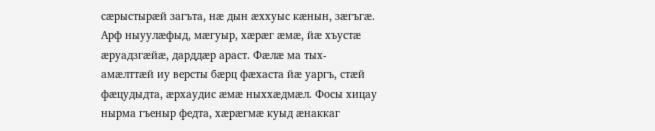сæрыстырæй загъта, нæ дын æххуыс кæнын, зæгъгæ. Арф ныуулæфыд, мæгуыр, хæрæг æмæ, йæ хъустæ æруадзгæйæ, дарддæр араст. Фæлæ ма тых-амæлттæй иу версты бæрц фæхаста йæ уаргъ, стæй фæцудыдта, æрхаудис æмæ ныххæдмæл. Фосы хицау нырма гъеныр федта, хæрæгмæ куыд æнаккаг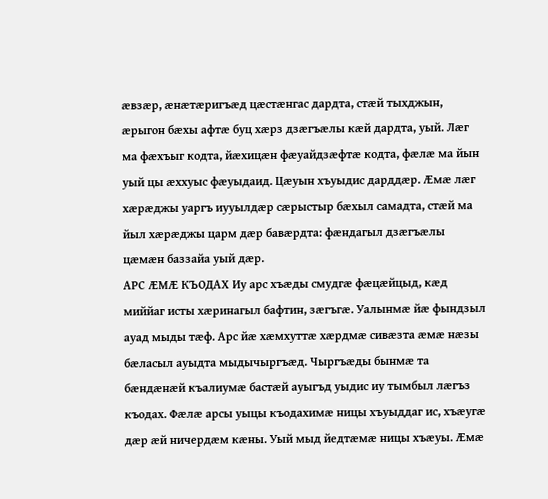æвзæр, æнæтæригъæд цæстæнгас дардта, стæй тыхджын, æрыгон бæхы афтæ буц хæрз дзæгъæлы кæй дардта, уый. Лæг ма фæхъыг кодта, йæхицæн фæуайдзæфтæ кодта, фæлæ ма йын уый цы æххуыс фæуыдаид. Цæуын хъуыдис дарддæр. Æмæ лæг хæрæджы уаргъ иууылдæр сæрыстыр бæхыл самадта, стæй ма йыл хæрæджы царм дæр бавæрдта: фæндагыл дзæгъæлы цæмæн баззайа уый дæр.
АРС ÆМÆ КЪОДАХ Иу арс хъæды смудгæ фæцæйцыд, кæд миййаг исты хæринагыл бафтин, зæгъгæ. Уалынмæ йæ фындзыл ауад мыды тæф. Арс йæ хæмхуттæ хæрдмæ сивæзта æмæ нæзы бæласыл ауыдта мыдычыргъæд. Чыргъæды бынмæ та бæндæнæй къалиумæ бастæй ауыгъд уыдис иу тымбыл лæгъз къодах. Фæлæ арсы уыцы къодахимæ ницы хъуыддаг ис, хъæугæ дæр æй ничердæм кæны. Уый мыд йедтæмæ ницы хъæуы. Æмæ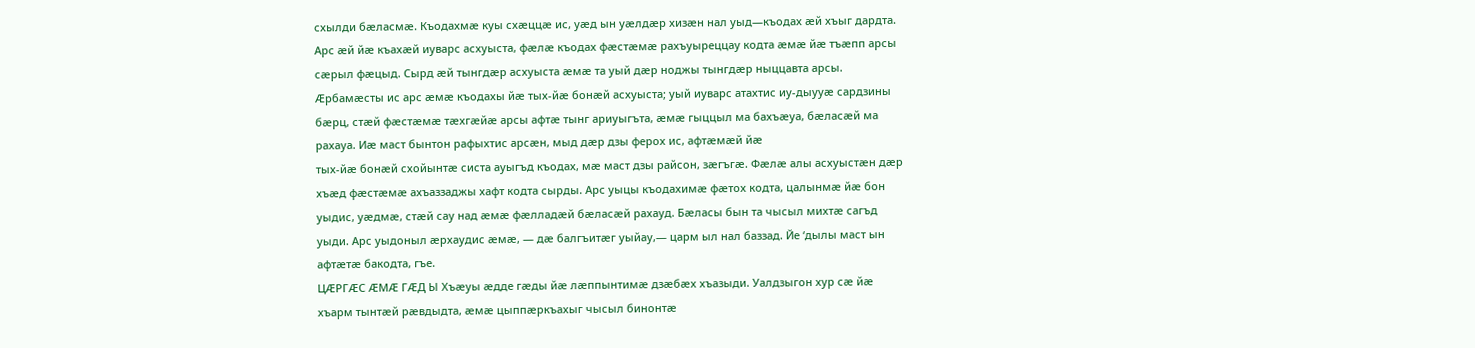схылди бæласмæ. Къодахмæ куы схæццæ ис, уæд ын уæлдæр хизæн нал уыд—къодах æй хъыг дардта. Арс æй йæ къахæй иуварс асхуыста, фæлæ къодах фæстæмæ рахъуыреццау кодта æмæ йæ тъæпп арсы сæрыл фæцыд. Сырд æй тынгдæр асхуыста æмæ та уый дæр ноджы тынгдæр ныццавта арсы. Æрбамæсты ис арс æмæ къодахы йæ тых-йæ бонæй асхуыста; уый иуварс атахтис иу-дыууæ сардзины бæрц, стæй фæстæмæ тæхгæйæ арсы афтæ тынг ариуыгъта, æмæ гыццыл ма бахъæуа, бæласæй ма рахауа. Иæ маст бынтон рафыхтис арсæн, мыд дæр дзы ферох ис, афтæмæй йæ
тых-йæ бонæй схойынтæ систа ауыгъд къодах, мæ маст дзы райсон, зæгъгæ. Фæлæ алы асхуыстæн дæр хъæд фæстæмæ ахъаззаджы хафт кодта сырды. Арс уыцы къодахимæ фæтох кодта, цалынмæ йæ бон уыдис, уæдмæ, стæй сау над æмæ фæлладæй бæласæй рахауд. Бæласы бын та чысыл михтæ сагъд уыди. Арс уыдоныл æрхаудис æмæ, — дæ балгъитæг уыйау,— царм ыл нал баззад. Йе ‘дылы маст ын афтæтæ бакодта, гъе.
ЦÆРГÆС ÆМÆ ГÆД Ы Хъæуы æдде гæды йæ лæппынтимæ дзæбæх хъазыди. Уалдзыгон хур сæ йæ хъарм тынтæй рæвдыдта, æмæ цыппæркъахыг чысыл бинонтæ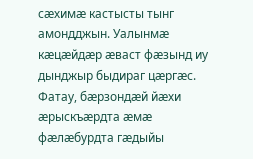сæхимæ кастысты тынг амондджын. Уалынмæ кæцæйдæр æваст фæзынд иу дынджыр быдираг цæргæс. Фатау, бæрзондæй йæхи æрыскъæрдта æмæ фæлæбурдта гæдыйы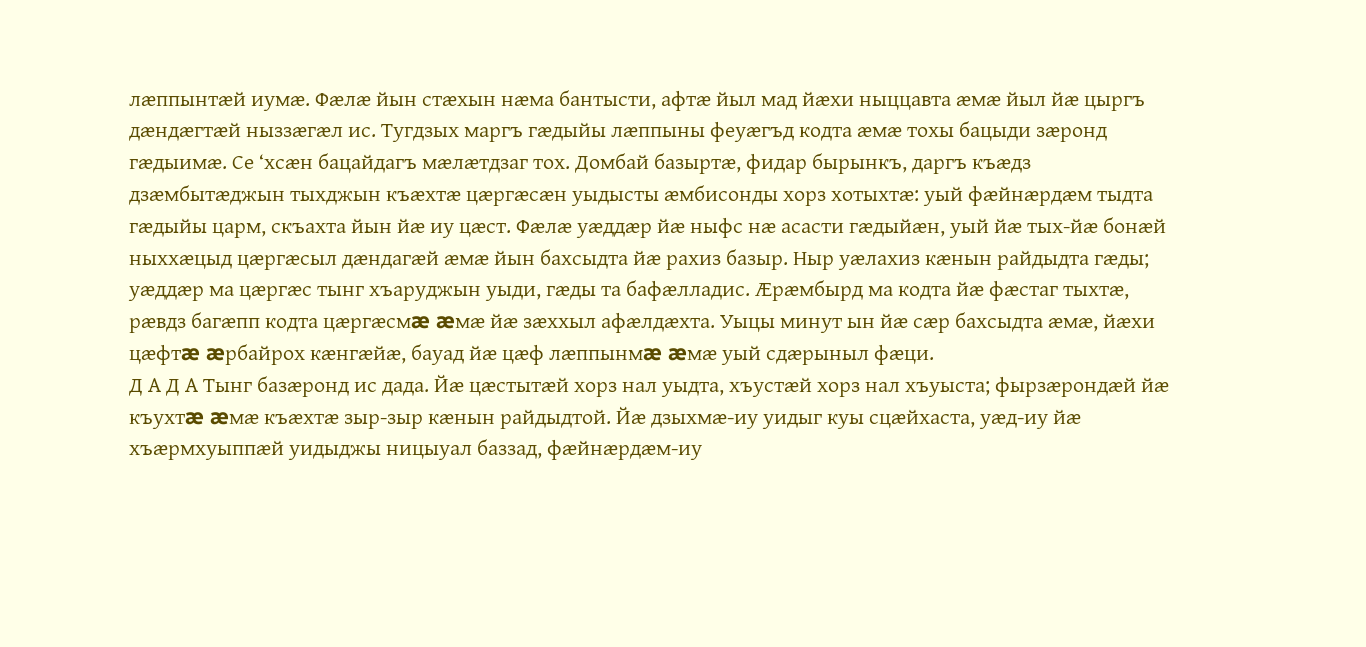лæппынтæй иумæ. Фæлæ йын стæхын нæма бантысти, афтæ йыл мад йæхи ныццавта æмæ йыл йæ цыргъ дæндæгтæй ныззæгæл ис. Тугдзых маргъ гæдыйы лæппыны феуæгъд кодта æмæ тохы бацыди зæронд гæдыимæ. Се ‘хсæн бацайдагъ мæлæтдзаг тох. Домбай базыртæ, фидар бырынкъ, даргъ къæдз дзæмбытæджын тыхджын къæхтæ цæргæсæн уыдысты æмбисонды хорз хотыхтæ: уый фæйнæрдæм тыдта гæдыйы царм, скъахта йын йæ иу цæст. Фæлæ уæддæр йæ ныфс нæ асасти гæдыйæн, уый йæ тых-йæ бонæй
ныххæцыд цæргæсыл дæндагæй æмæ йын бахсыдта йæ рахиз базыр. Ныр уæлахиз кæнын райдыдта гæды; уæддæр ма цæргæс тынг хъаруджын уыди, гæды та бафæлладис. Æрæмбырд ма кодта йæ фæстаг тыхтæ, рæвдз багæпп кодта цæргæсмæ æмæ йæ зæххыл афæлдæхта. Уыцы минут ын йæ сæр бахсыдта æмæ, йæхи цæфтæ æрбайрох кæнгæйæ, бауад йæ цæф лæппынмæ æмæ уый сдæрыныл фæци.
Д А Д А Тынг базæронд ис дада. Йæ цæстытæй хорз нал уыдта, хъустæй хорз нал хъуыста; фырзæрондæй йæ къухтæ æмæ къæхтæ зыр-зыр кæнын райдыдтой. Йæ дзыхмæ-иу уидыг куы сцæйхаста, уæд-иу йæ хъæрмхуыппæй уидыджы ницыуал баззад, фæйнæрдæм-иу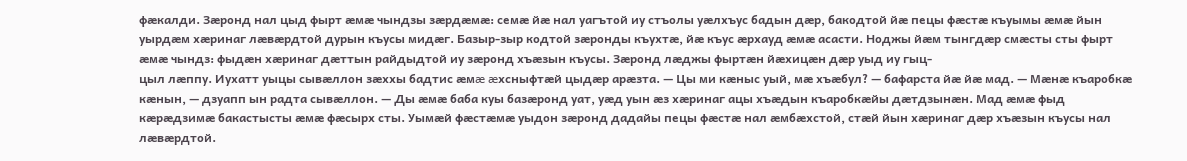фæкалди. Зæронд нал цыд фырт æмæ чындзы зæрдæмæ: семæ йæ нал уагътой иу стъолы уæлхъус бадын дæр, бакодтой йæ пецы фæстæ къуымы æмæ йын уырдæм хæринаг лæвæрдтой дурын къусы мидæг. Базыр-зыр кодтой зæронды къухтæ, йæ къус æрхауд æмæ асасти. Ноджы йæм тынгдæр смæсты сты фырт æмæ чындз: фыдæн хæринаг дæттын райдыдтой иу зæронд хъæзын къусы. Зæронд лæджы фыртæн йæхицæн дæр уыд иу гыц-
цыл лæппу. Иухатт уыцы сывæллон зæххы бадтис æмæ æхсныфтæй цыдæр арæзта. — Цы ми кæныс уый, мæ хъæбул? — бафарста йæ йæ мад. — Мæнæ къаробкæ кæнын, — дзуапп ын радта сывæллон. — Ды æмæ баба куы базæронд уат, уæд уын æз хæринаг ацы хъæдын къаробкæйы дæтдзынæн. Мад æмæ фыд кæрæдзимæ бакастысты æмæ фæсырх сты. Уымæй фæстæмæ уыдон зæронд дадайы пецы фæстæ нал æмбæхстой, стæй йын хæринаг дæр хъæзын къусы нал лæвæрдтой.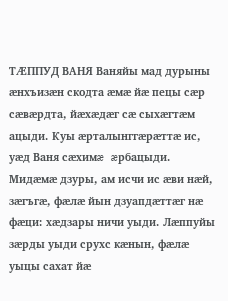ТÆППУД ВАНЯ Ваняйы мад дурыны æнхъизæн скодта æмæ йæ пецы сæр сæвæрдта, йæхæдæг сæ сыхæгтæм ацыди. Куы æрталынггæрæттæ ис, уæд Ваня сæхимæ æрбацыди. Мидæмæ дзуры, ам исчи ис æви нæй, зæгъгæ, фæлæ йын дзуапдæттæг нæ фæци: хæдзары ничи уыди. Лæппуйы зæрды уыди срухс кæнын, фæлæ уыцы сахат йæ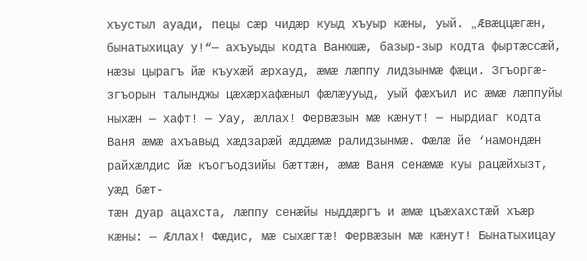хъустыл ауади, пецы сæр чидæр куыд хъуыр кæны, уый. „Æвæццæгæн, бынатыхицау у!“— ахъуыды кодта Ванюшæ, базыр-зыр кодта фыртæссæй, нæзы цырагъ йæ къухæй æрхауд, æмæ лæппу лидзынмæ фæци. Згъоргæ-згъорын талынджы цæхæрхафæныл фæлæууыд, уый фæхъил ис æмæ лæппуйы ныхæн — хафт! — Уау, æллах! Фервæзын мæ кæнут! — нырдиаг кодта Ваня æмæ ахъавыд хæдзарæй æддæмæ ралидзынмæ. Фæлæ йе ‘намондæн райхæлдис йæ къогъодзийы бæттæн, æмæ Ваня сенæмæ куы рацæйхызт, уæд бæт-
тæн дуар ацахста, лæппу сенæйы ныддæргъ и æмæ цъæхахстæй хъæр кæны: — Æллах! Фæдис, мæ сыхæгтæ! Фервæзын мæ кæнут! Бынатыхицау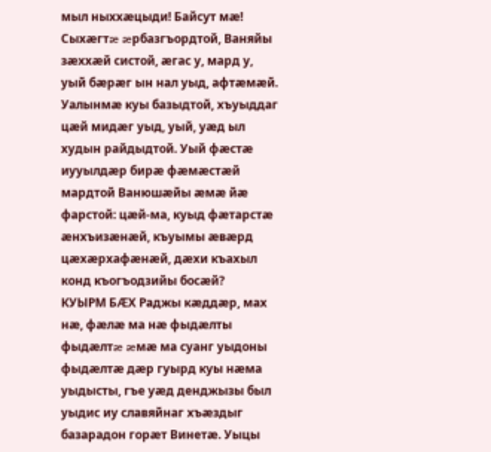мыл ныххæцыди! Байсут мæ! Сыхæгтæ æрбазгъордтой, Ваняйы зæххæй систой, æгас у, мард у, уый бæрæг ын нал уыд, афтæмæй. Уалынмæ куы базыдтой, хъуыддаг цæй мидæг уыд, уый, уæд ыл худын райдыдтой. Уый фæстæ иууылдæр бирæ фæмæстæй мардтой Ванюшæйы æмæ йæ фарстой: цæй-ма, куыд фæтарстæ æнхъизæнæй, къуымы æвæрд цæхæрхафæнæй, дæхи къахыл конд къогъодзийы босæй?
КУЫРМ БÆХ Раджы кæддæр, мах нæ, фæлæ ма нæ фыдæлты фыдæлтæ æмæ ма суанг уыдоны фыдæлтæ дæр гуырд куы нæма уыдысты, гъе уæд денджызы был уыдис иу славяйнаг хъæздыг базарадон горæт Винетæ. Уыцы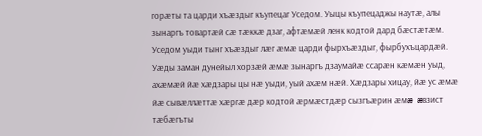горæты та царди хъæздыг къупецаг Уседом. Уыцы къупецаджы наутæ, алы зынаргъ товартæй сæ тæккæ дзаг, афтæмæй ленк кодтой дард бæстæтæм. Уседом уыди тынг хъæздыг лæг æмæ царди фырхъæздыг, фырбухъцардæй. Уæды заман дунейыл хорзæй æмæ зынаргъ дзаумайæ ссарæн кæмæн уыд, ахæмæй йæ хæдзары цы нæ уыди, уый ахæм нæй. Хæдзары хицау, йæ ус æмæ йæ сывæллæттæ хæргæ дæр кодтой æрмæстдæр сызгъæрин æмæ æвзист тæбæгъты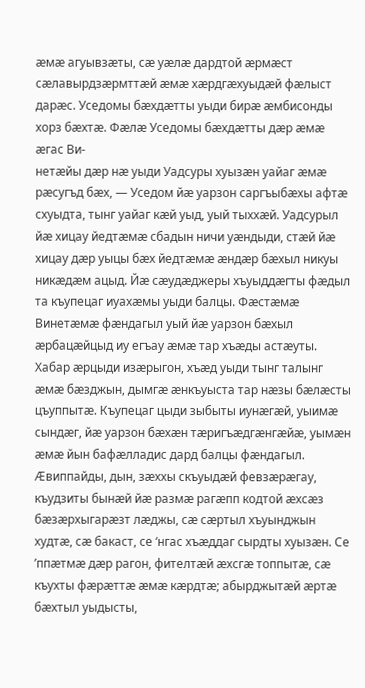æмæ агуывзæты, сæ уæлæ дардтой æрмæст сæлавырдзæрмттæй æмæ хæрдгæхуыдæй фæлыст дарæс. Уседомы бæхдæтты уыди бирæ æмбисонды хорз бæхтæ. Фæлæ Уседомы бæхдæтты дæр æмæ æгас Ви-
нетæйы дæр нæ уыди Уадсуры хуызæн уайаг æмæ рæсугъд бæх, — Уседом йæ уарзон саргъыбæхы афтæ схуыдта, тынг уайаг кæй уыд, уый тыххæй. Уадсурыл йæ хицау йедтæмæ сбадын ничи уæндыди, стæй йæ хицау дæр уыцы бæх йедтæмæ æндæр бæхыл никуы никæдæм ацыд. Йæ сæудæджеры хъуыддæгты фæдыл та къупецаг иуахæмы уыди балцы. Фæстæмæ Винетæмæ фæндагыл уый йæ уарзон бæхыл æрбацæйцыд иу егъау æмæ тар хъæды астæуты. Хабар æрцыди изæрыгон, хъæд уыди тынг талынг æмæ бæзджын, дымгæ æнкъуыста тар нæзы бæлæсты цъуппытæ. Къупецаг цыди зыбыты иунæгæй, уыимæ сындæг, йæ уарзон бæхæн тæригъæдгæнгæйæ, уымæн æмæ йын бафæлладис дард балцы фæндагыл. Æвиппайды, дын, зæххы скъуыдæй февзæрæгау, къудзиты бынæй йæ размæ рагæпп кодтой æхсæз бæзæрхыгарæзт лæджы, сæ сæртыл хъуынджын худтæ, сæ бакаст, се ‘нгас хъæддаг сырдты хуызæн. Се ’ппæтмæ дæр рагон, фителтæй æхсгæ топпытæ, сæ къухты фæрæттæ æмæ кæрдтæ; абырджытæй æртæ бæхтыл уыдысты,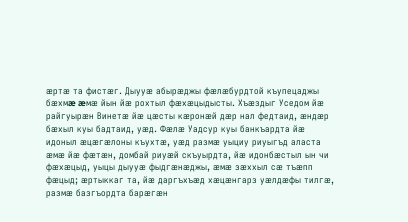æртæ та фистæг. Дыууæ абырæджы фæлæбурдтой къупецаджы бæхмæ æмæ йын йæ рохтыл фæхæцыдысты. Хъæздыг Уседом йæ райгуырæн Винетæ йæ цæсты кæронæй дæр нал федтаид, æндæр бæхыл куы бадтаид, уæд. Фæлæ Уадсур куы банкъардта йæ идоныл æцæгæлоны къухтæ, уæд размæ уыциу риуыгъд аласта æмæ йæ фæтæн, домбай риуæй скъуырдта, йæ идонбæстыл ын чи фæхæцыд, уыцы дыууæ фыдгæнæджы, æмæ зæххыл сæ тъæпп фæцыд; æртыккаг та, йæ даргъхъæд хæцæнгарз уæлдæфы тилгæ, размæ базгъордта барæгæн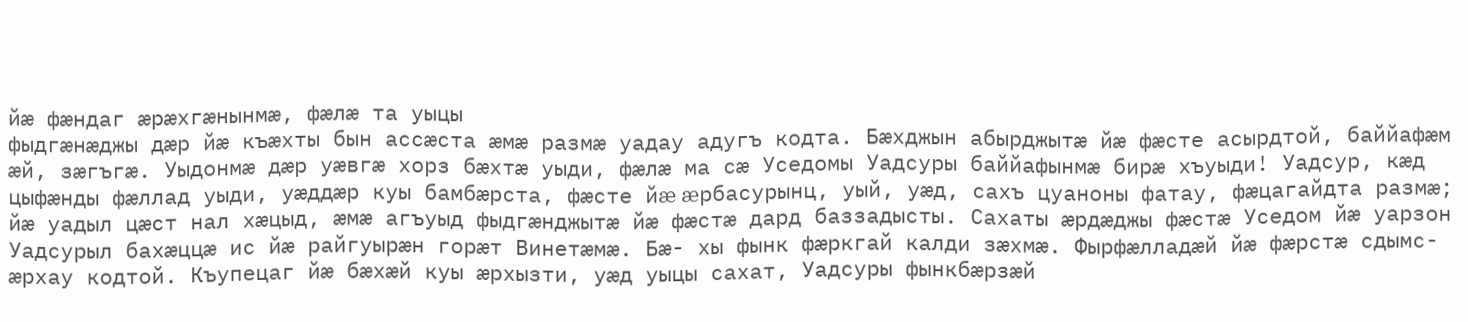йæ фæндаг æрæхгæнынмæ, фæлæ та уыцы
фыдгæнæджы дæр йæ къæхты бын ассæста æмæ размæ уадау адугъ кодта. Бæхджын абырджытæ йæ фæсте асырдтой, баййафæм æй, зæгъгæ. Уыдонмæ дæр уæвгæ хорз бæхтæ уыди, фæлæ ма сæ Уседомы Уадсуры баййафынмæ бирæ хъуыди! Уадсур, кæд цыфæнды фæллад уыди, уæддæр куы бамбæрста, фæсте йæ æрбасурынц, уый, уæд, сахъ цуаноны фатау, фæцагайдта размæ; йæ уадыл цæст нал хæцыд, æмæ агъуыд фыдгæнджытæ йæ фæстæ дард баззадысты. Сахаты æрдæджы фæстæ Уседом йæ уарзон Уадсурыл бахæццæ ис йæ райгуырæн горæт Винетæмæ. Бæ- хы фынк фæркгай калди зæхмæ. Фырфæлладæй йæ фæрстæ сдымс-æрхау кодтой. Къупецаг йæ бæхæй куы æрхызти, уæд уыцы сахат, Уадсуры фынкбæрзæй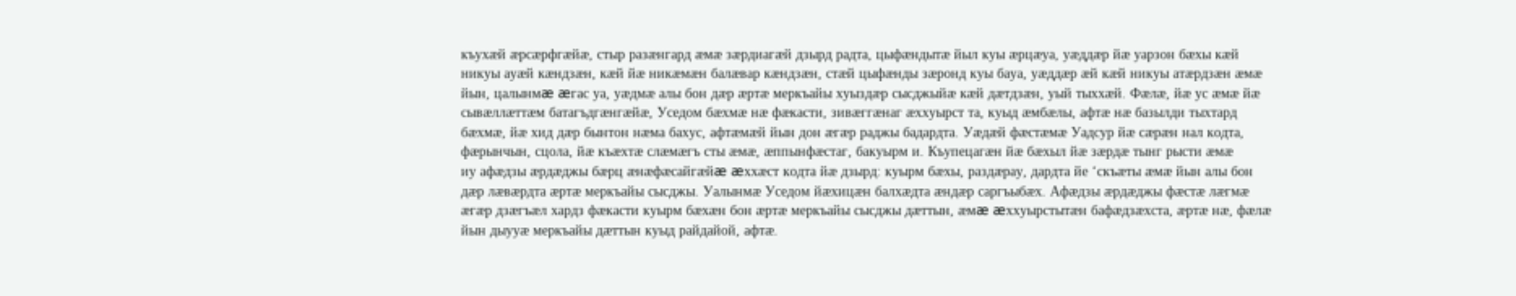къухæй æрсæрфгæйæ, стыр разæнгард æмæ зæрдиагæй дзырд радта, цыфæндытæ йыл куы æрцæуа, уæддæр йæ уарзон бæхы кæй никуы ауæй кæндзæн, кæй йæ никæмæн балæвар кæндзæн, стæй цыфæнды зæронд куы бауа, уæддæр æй кæй никуы атæрдзæн æмæ йын, цалынмæ æгас уа, уæдмæ алы бон дæр æртæ меркъайы хуыздæр сысджыйæ кæй дæтдзæн, уый тыххæй. Фæлæ, йæ ус æмæ йæ сывæллæттæм батагъдгæнгæйæ, Уседом бæхмæ нæ фæкасти, зивæггæнаг æххуырст та, куыд æмбæлы, афтæ нæ базылди тыхтард бæхмæ, йæ хид дæр бынтон нæма бахус, афтæмæй йын дон æгæр раджы бадардта. Уæдæй фæстæмæ Уадсур йæ сæрæн нал кодта, фæрынчын, сцола, йæ къæхтæ слæмæгъ сты æмæ, æппынфæстаг, бакуырм и. Къупецагæн йæ бæхыл йæ зæрдæ тынг рысти æмæ
иу афæдзы æрдæджы бæрц æнæфæсайгæйæ æххæст кодта йæ дзырд: куырм бæхы, раздæрау, дардта йе ‘скъæты æмæ йын алы бон дæр лæвæрдта æртæ меркъайы сысджы. Уалынмæ Уседом йæхицæн балхæдта æндæр саргъыбæх. Афæдзы æрдæджы фæстæ лæгмæ æгæр дзæгъæл хардз фæкасти куырм бæхæн бон æртæ меркъайы сысджы дæттын, æмæ æххуырстытæн бафæдзæхста, æртæ нæ, фæлæ йын дыууæ меркъайы дæттын куыд райдайой, афтæ.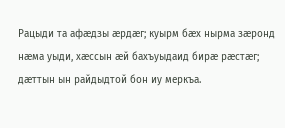Рацыди та афæдзы æрдæг; куырм бæх нырма зæронд нæма уыди, хæссын æй бахъуыдаид бирæ рæстæг; дæттын ын райдыдтой бон иу меркъа.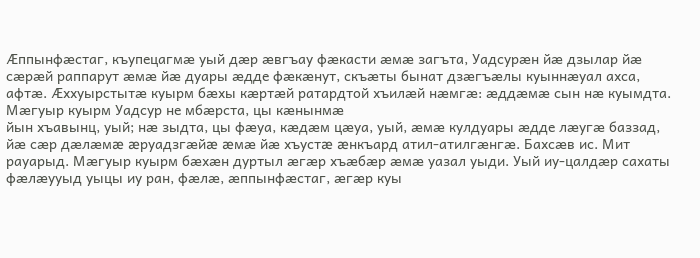Æппынфæстаг, къупецагмæ уый дæр æвгъау фæкасти æмæ загъта, Уадсурæн йæ дзылар йæ сæрæй раппарут æмæ йæ дуары æдде фæкæнут, скъæты бынат дзæгъæлы куыннæуал ахса, афтæ. Æххуырстытæ куырм бæхы кæртæй ратардтой хъилæй нæмгæ: æддæмæ сын нæ куымдта. Мæгуыр куырм Уадсур не мбæрста, цы кæнынмæ
йын хъавынц, уый; нæ зыдта, цы фæуа, кæдæм цæуа, уый, æмæ кулдуары æдде лæугæ баззад, йæ сæр дæлæмæ æруадзгæйæ æмæ йæ хъустæ æнкъард атил-атилгæнгæ. Бахсæв ис. Мит рауарыд. Мæгуыр куырм бæхæн дуртыл æгæр хъæбæр æмæ уазал уыди. Уый иу-цалдæр сахаты фæлæууыд уыцы иу ран, фæлæ, æппынфæстаг, æгæр куы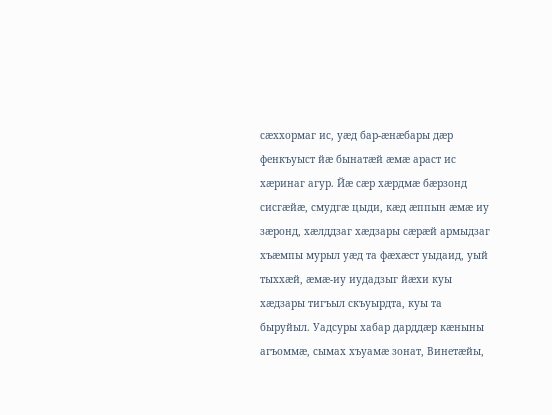сæххормаг ис, уæд бар-æнæбары дæр фенкъуыст йæ бынатæй æмæ араст ис хæринаг агур. Йæ сæр хæрдмæ бæрзонд сисгæйæ, смудгæ цыди, кæд æппын æмæ иу зæронд, хæлддзаг хæдзары сæрæй армыдзаг хъæмпы мурыл уæд та фæхæст уыдаид, уый тыххæй, æмæ-иу иудадзыг йæхи куы хæдзары тигъыл скъуырдта, куы та быруйыл. Уадсуры хабар дарддæр кæныны агъоммæ, сымах хъуамæ зонат, Винетæйы,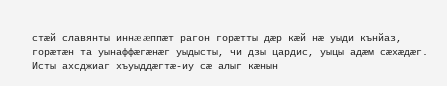стæй славянты иннæ æппæт рагон горæтты дæр кæй нæ уыди кънйаз, горæтæн та уынаффæгæнæг уыдысты, чи дзы цардис, уыцы адæм сæхæдæг. Исты ахсджиаг хъуыддæгтæ-иу сæ алыг кæнын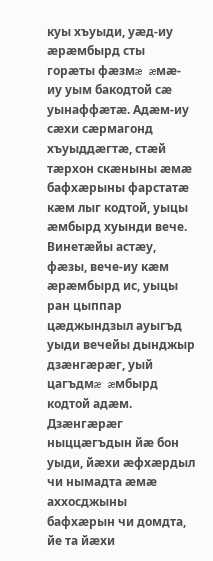куы хъуыди, уæд-иу æрæмбырд сты горæты фæзмæ æмæ-иу уым бакодтой сæ уынаффæтæ. Адæм-иу сæхи сæрмагонд хъуыддæгтæ, стæй тæрхон скæныны æмæ бафхæрыны фарстатæ кæм лыг кодтой, уыцы æмбырд хуынди вече. Винетæйы астæу, фæзы, вече-иу кæм æрæмбырд ис, уыцы ран цыппар цæджындзыл ауыгъд уыди вечейы дынджыр дзæнгæрæг, уый цагъдмæ æмбырд кодтой адæм. Дзæнгæрæг ныццæгъдын йæ бон уыди, йæхи æфхæрдыл чи нымадта æмæ аххосджыны бафхæрын чи домдта, йе та йæхи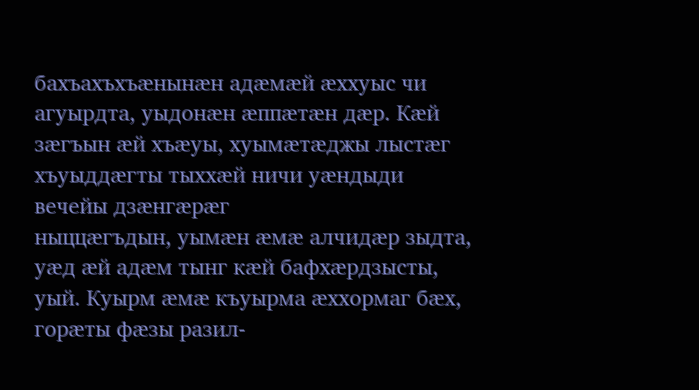бахъахъхъæнынæн адæмæй æххуыс чи агуырдта, уыдонæн æппæтæн дæр. Кæй зæгъын æй хъæуы, хуымæтæджы лыстæг хъуыддæгты тыххæй ничи уæндыди вечейы дзæнгæрæг
ныццæгъдын, уымæн æмæ алчидæр зыдта, уæд æй адæм тынг кæй бафхæрдзысты, уый. Куырм æмæ къуырма æххормаг бæх, горæты фæзы разил-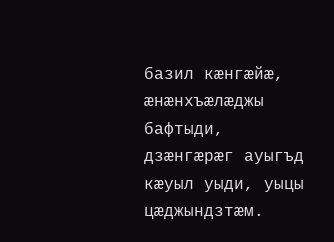базил кæнгæйæ, æнæнхъæлæджы бафтыди, дзæнгæрæг ауыгъд кæуыл уыди, уыцы цæджындзтæм.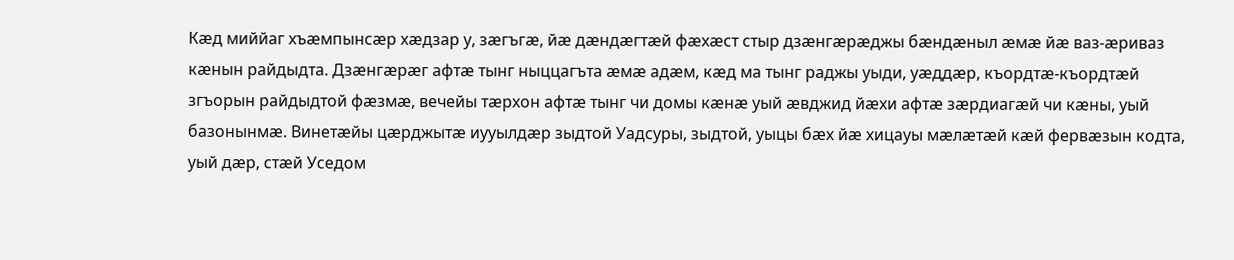Кæд миййаг хъæмпынсæр хæдзар у, зæгъгæ, йæ дæндæгтæй фæхæст стыр дзæнгæрæджы бæндæныл æмæ йæ ваз-æриваз кæнын райдыдта. Дзæнгæрæг афтæ тынг ныццагъта æмæ адæм, кæд ма тынг раджы уыди, уæддæр, къордтæ-къордтæй згъорын райдыдтой фæзмæ, вечейы тæрхон афтæ тынг чи домы кæнæ уый æвджид йæхи афтæ зæрдиагæй чи кæны, уый базонынмæ. Винетæйы цæрджытæ иууылдæр зыдтой Уадсуры, зыдтой, уыцы бæх йæ хицауы мæлæтæй кæй фервæзын кодта, уый дæр, стæй Уседом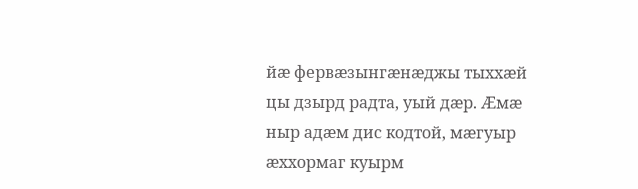йæ фервæзынгæнæджы тыххæй цы дзырд радта, уый дæр. Æмæ ныр адæм дис кодтой, мæгуыр æххормаг куырм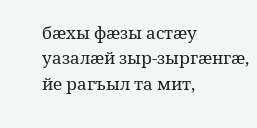бæхы фæзы астæу уазалæй зыр-зыргæнгæ, йе рагъыл та мит,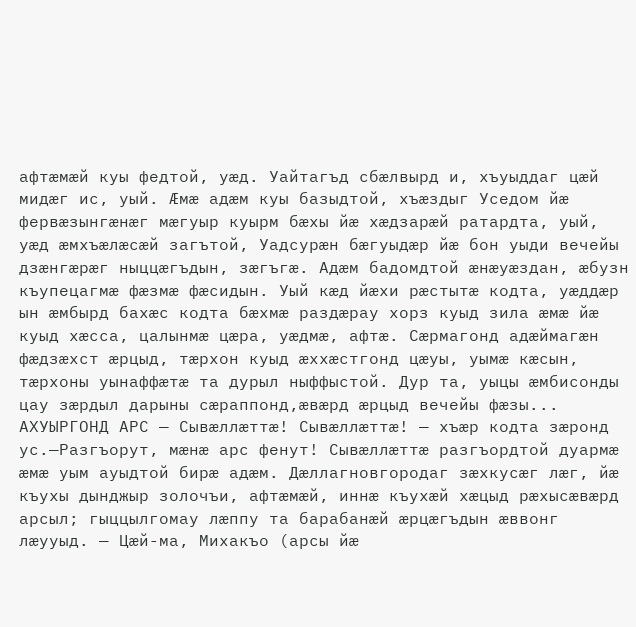афтæмæй куы федтой, уæд. Уайтагъд сбæлвырд и, хъуыддаг цæй мидæг ис, уый. Æмæ адæм куы базыдтой, хъæздыг Уседом йæ фервæзынгæнæг мæгуыр куырм бæхы йæ хæдзарæй ратардта, уый, уæд æмхъæлæсæй загътой, Уадсурæн бæгуыдæр йæ бон уыди вечейы дзæнгæрæг ныццæгъдын, зæгъгæ. Адæм бадомдтой æнæуæздан, æбузн къупецагмæ фæзмæ фæсидын. Уый кæд йæхи рæстытæ кодта, уæддæр ын æмбырд бахæс кодта бæхмæ раздæрау хорз куыд зила æмæ йæ куыд хæсса, цалынмæ цæра, уæдмæ, афтæ. Сæрмагонд адæймагæн фæдзæхст æрцыд, тæрхон куыд æххæстгонд цæуы, уымæ кæсын, тæрхоны уынаффæтæ та дурыл ныффыстой. Дур та, уыцы æмбисонды цау зæрдыл дарыны сæраппонд,æвæрд æрцыд вечейы фæзы...
АХУЫРГОНД АРС — Сывæллæттæ! Сывæллæттæ! — хъæр кодта зæронд ус.—Разгъорут, мæнæ арс фенут! Сывæллæттæ разгъордтой дуармæ æмæ уым ауыдтой бирæ адæм. Дæллагновгородаг зæхкусæг лæг, йæ къухы дынджыр золочъи, афтæмæй, иннæ къухæй хæцыд рæхысæвæрд арсыл; гыццылгомау лæппу та барабанæй æрцæгъдын æввонг лæууыд. — Цæй-ма, Михакъо (арсы йæ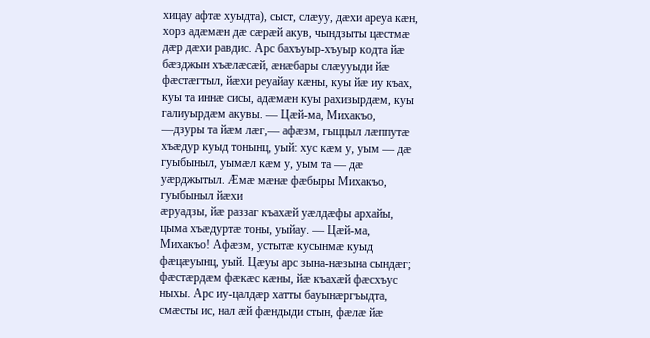хицау афтæ хуыдта), сыст, слæуу, дæхи ареуа кæн, хорз адæмæн дæ сæрæй акув, чындзыты цæстмæ дæр дæхи равдис. Арс бахъуыр-хъуыр кодта йæ бæзджын хъæлæсæй, æнæбары слæууыди йæ фæстæгтыл, йæхи реуайау кæны, куы йæ иу къах, куы та иннæ сисы, адæмæн куы рахизырдæм, куы галиуырдæм акувы. — Цæй-ма, Михакъо, —дзуры та йæм лæг,— афæзм, гыццыл лæппутæ хъæдур куыд тонынц, уый: хус кæм у, уым — дæ гуыбыныл, уымæл кæм у, уым та — дæ уæрджытыл. Æмæ мæнæ фæбыры Михакъо, гуыбыныл йæхи
æруадзы, йæ раззаг къахæй уæлдæфы архайы, цыма хъæдуртæ тоны, уыйау. — Цæй-ма, Михакъо! Афæзм, устытæ кусынмæ куыд фæцæуынц, уый. Цæуы арс зына-нæзына сындæг; фæстæрдæм фæкæс кæны, йæ къахæй фæсхъус ныхы. Арс иу-цалдæр хатты бауынæргъыдта, смæсты ис, нал æй фæндыди стын, фæлæ йæ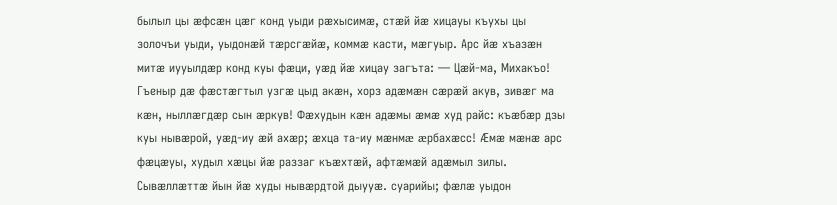былыл цы æфсæн цæг конд уыди рæхысимæ, стæй йæ хицауы къухы цы золочъи уыди, уыдонæй тæрсгæйæ, коммæ касти, мæгуыр. Арс йæ хъазæн митæ иууылдæр конд куы фæци, уæд йæ хицау загъта: — Цæй-ма, Михакъо! Гъеныр дæ фæстæгтыл узгæ цыд акæн, хорз адæмæн сæрæй акув, зивæг ма кæн, ныллæгдæр сын æркув! Фæхудын кæн адæмы æмæ худ райс: къæбæр дзы куы нывæрой, уæд-иу æй ахæр; æхца та-иу мæнмæ æрбахæсс! Æмæ мæнæ арс фæцæуы, худыл хæцы йæ раззаг къæхтæй, афтæмæй адæмыл зилы. Сывæллæттæ йын йæ худы нывæрдтой дыууæ. суарийы; фæлæ уыдон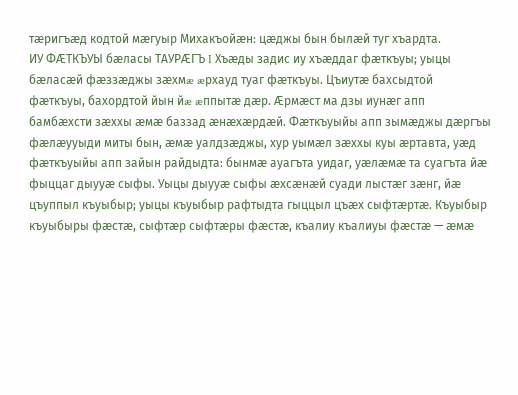тæригъæд кодтой мæгуыр Михакъойæн: цæджы бын былæй туг хъардта.
ИУ ФÆТКЪУЫ бæласы ТАУРÆГЪ I Хъæды задис иу хъæддаг фæткъуы; уыцы бæласæй фæззæджы зæхмæ æрхауд туаг фæткъуы. Цъиутæ бахсыдтой фæткъуы, бахордтой йын йæ æппытæ дæр. Æрмæст ма дзы иунæг апп бамбæхсти зæххы æмæ баззад æнæхæрдæй. Фæткъуыйы апп зымæджы дæргъы фæлæууыди миты бын, æмæ уалдзæджы, хур уымæл зæххы куы æртавта, уæд фæткъуыйы апп зайын райдыдта: бынмæ ауагъта уидаг, уæлæмæ та суагъта йæ фыццаг дыууæ сыфы. Уыцы дыууæ сыфы æхсæнæй суади лыстæг зæнг, йæ цъуппыл къуыбыр; уыцы къуыбыр рафтыдта гыццыл цъæх сыфтæртæ. Къуыбыр къуыбыры фæстæ, сыфтæр сыфтæры фæстæ, къалиу къалиуы фæстæ — æмæ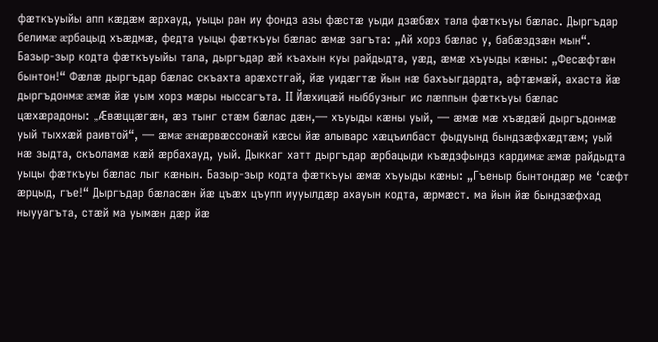фæткъуыйы апп кæдæм æрхауд, уыцы ран иу фондз азы фæстæ уыди дзæбæх тала фæткъуы бæлас. Дыргъдар белимæ æрбацыд хъæдмæ, федта уыцы фæткъуы бæлас æмæ загъта: „Ай хорз бæлас у, бабæздзæн мын“.
Базыр-зыр кодта фæткъуыйы тала, дыргъдар æй къахын куы райдыдта, уæд, æмæ хъуыды кæны: „Фесæфтæн бынтон!“ Фæлæ дыргъдар бæлас скъахта арæхстгай, йæ уидæгтæ йын нæ бахъыгдардта, афтæмæй, ахаста йæ дыргъдонмæ æмæ йæ уым хорз мæры ныссагъта. II Йæхицæй ныббузныг ис лæппын фæткъуы бæлас цæхæрадоны: „Æвæццæгæн, æз тынг стæм бæлас дæн,— хъуыды кæны уый, — æмæ мæ хъæдæй дыргъдонмæ уый тыххæй раивтой“, — æмæ æнæрвæссонæй кæсы йæ алыварс хæцъилбаст фыдуынд бындзæфхæдтæм; уый нæ зыдта, скъоламæ кæй æрбахауд, уый. Дыккаг хатт дыргъдар æрбацыди къæдзфындз кардимæ æмæ райдыдта уыцы фæткъуы бæлас лыг кæнын. Базыр-зыр кодта фæткъуы æмæ хъуыды кæны: „Гъеныр бынтондæр ме ‘сæфт æрцыд, гъе!“ Дыргъдар бæласæн йæ цъæх цъупп иууылдæр ахауын кодта, æрмæст. ма йын йæ бындзæфхад ныууагъта, стæй ма уымæн дæр йæ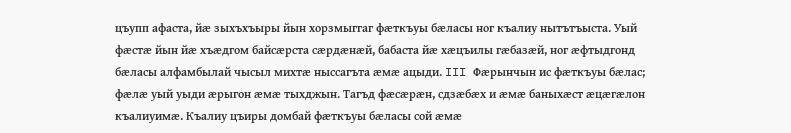цъупп афаста, йæ зыхъхъыры йын хорзмыггаг фæткъуы бæласы ног къалиу нытътъыста. Уый фæстæ йын йæ хъæдгом байсæрста сæрдæнæй, бабаста йæ хæцъилы гæбазæй, ног æфтыдгонд бæласы алфамбылай чысыл михтæ ныссагъта æмæ ацыди. III Фæрынчын ис фæткъуы бæлас; фæлæ уый уыди æрыгон æмæ тыхджын. Тагъд фæсæрæн, сдзæбæх и æмæ баныхæст æцæгæлон къалиуимæ. Къалиу цъиры домбай фæткъуы бæласы сой æмæ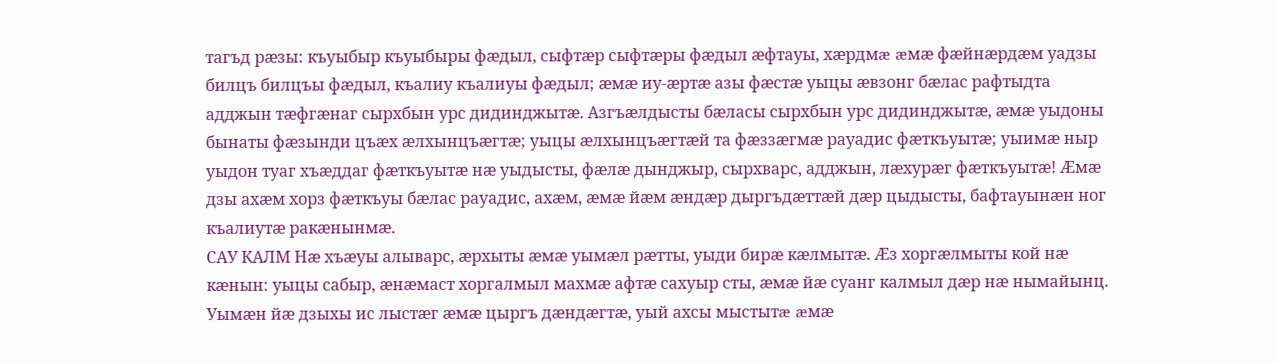тагъд рæзы: къуыбыр къуыбыры фæдыл, сыфтæр сыфтæры фæдыл æфтауы, хæрдмæ æмæ фæйнæрдæм уадзы билцъ билцъы фæдыл, къалиу къалиуы фæдыл; æмæ иу-æртæ азы фæстæ уыцы æвзонг бæлас рафтыдта адджын тæфгæнаг сырхбын урс дидинджытæ. Азгъæлдысты бæласы сырхбын урс дидинджытæ, æмæ уыдоны бынаты фæзынди цъæх æлхынцъæгтæ; уыцы æлхынцъæгтæй та фæззæгмæ рауадис фæткъуытæ; уыимæ ныр уыдон туаг хъæддаг фæткъуытæ нæ уыдысты, фæлæ дынджыр, сырхварс, адджын, лæхурæг фæткъуытæ! Æмæ дзы ахæм хорз фæткъуы бæлас рауадис, ахæм, æмæ йæм æндæр дыргъдæттæй дæр цыдысты, бафтауынæн ног къалиутæ ракæнынмæ.
САУ КАЛМ Нæ хъæуы алыварс, æрхыты æмæ уымæл рæтты, уыди бирæ кæлмытæ. Æз хоргæлмыты кой нæ кæнын: уыцы сабыр, æнæмаст хоргалмыл махмæ афтæ сахуыр сты, æмæ йæ суанг калмыл дæр нæ нымайынц. Уымæн йæ дзыхы ис лыстæг æмæ цыргъ дæндæгтæ, уый ахсы мыстытæ æмæ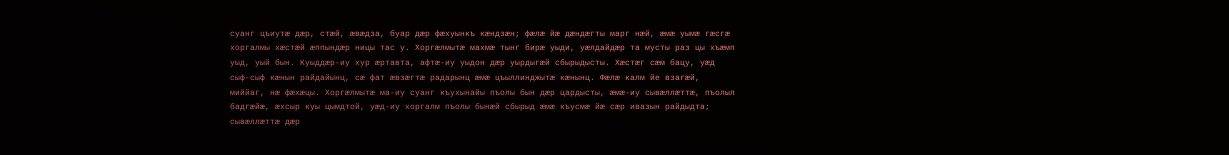суанг цъиутæ дæр, стæй, æвæдза, буар дæр фæхуынкъ кæндзæн; фæлæ йæ дæндæгты марг нæй, æмæ уымæ гæсгæ хоргалмы хæстæй æппындæр ницы тас у. Хоргæлмытæ махмæ тынг бирæ уыди, уæлдайдæр та мусты раз цы хъæмп уыд, уый бын. Куыддæр-иу хур æртавта, афтæ-иу уыдон дæр уырдыгæй сбырыдысты. Хæстæг сæм бацу, уæд сыф-сыф кæнын райдайынц, сæ фат æвзæгтæ радарынц æмæ цъыллинджытæ кæнынц. Фæлæ калм йе взагæй, миййаг, нæ фæхæцы. Хоргæлмытæ ма-иу суанг къухынайы пъолы бын дæр цардысты, æмæ-иу сывæллæттæ, пъолыл бадгæйæ, æхсыр куы цымдтой, уæд-иу хоргалм пъолы бынæй сбырыд æмæ къусмæ йæ сæр ивазын райдыдта; сывæллæттæ дæр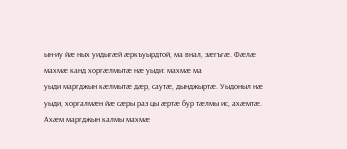ын-иу йæ ных уидыгæй æркъуырдтой, ма внал, зæгъгæ. Фæлæ махмæ канд хоргæлмытæ нæ уыди: махмæ ма
уыди маргджын кæлмытæ дæр, саутæ, дынджыртæ. Уыдоныл нæ уыди, хоргалмæн йæ сæры раз цы æртæ бур тæлмы ис, ахæмтæ. Ахæм маргджын калмы махмæ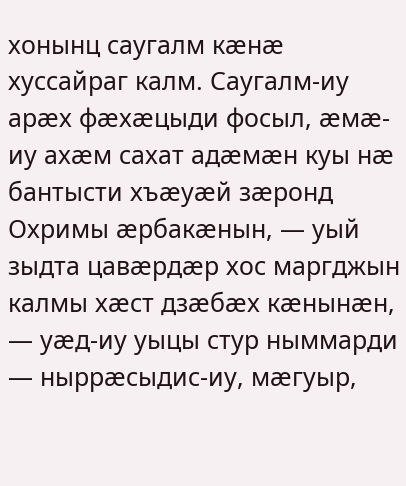хонынц саугалм кæнæ хуссайраг калм. Саугалм-иу арæх фæхæцыди фосыл, æмæ-иу ахæм сахат адæмæн куы нæ бантысти хъæуæй зæронд Охримы æрбакæнын, — уый зыдта цавæрдæр хос маргджын калмы хæст дзæбæх кæнынæн, — уæд-иу уыцы стур ныммарди — ныррæсыдис-иу, мæгуыр,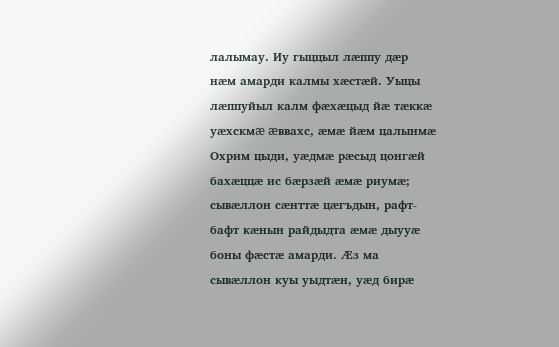лалымау. Иу гыццыл лæппу дæр нæм амарди калмы хæстæй. Уыцы лæппуйыл калм фæхæцыд йæ тæккæ уæхскмæ æввахс, æмæ йæм цалынмæ Охрим цыди, уæдмæ рæсыд цонгæй бахæццæ ис бæрзæй æмæ риумæ; сывæллон сæнттæ цæгъдын, рафт-бафт кæнын райдыдта æмæ дыууæ боны фæстæ амарди. Æз ма сывæллон куы уыдтæн, уæд бирæ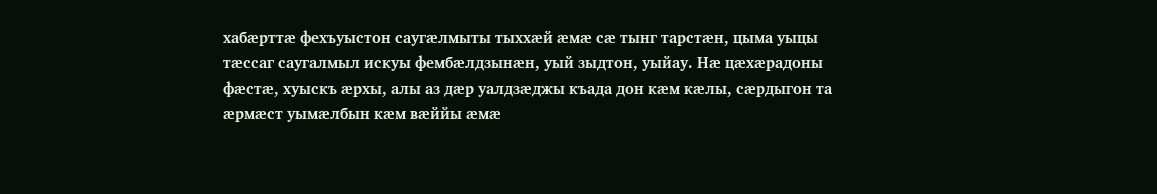хабæрттæ фехъуыстон саугæлмыты тыххæй æмæ сæ тынг тарстæн, цыма уыцы тæссаг саугалмыл искуы фембæлдзынæн, уый зыдтон, уыйау. Нæ цæхæрадоны фæстæ, хуыскъ æрхы, алы аз дæр уалдзæджы къада дон кæм кæлы, сæрдыгон та æрмæст уымæлбын кæм вæййы æмæ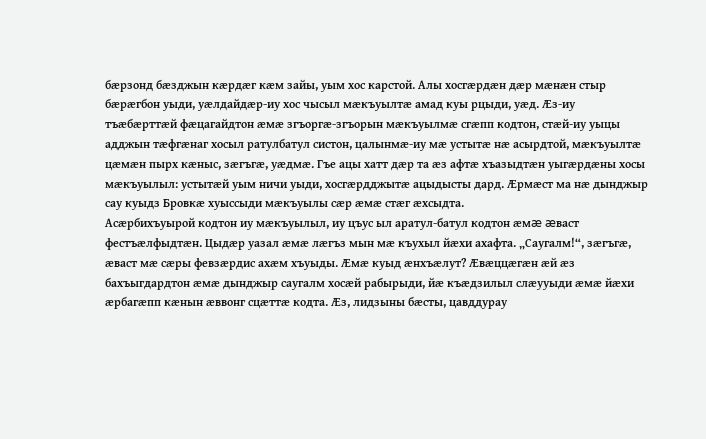бæрзонд бæзджын кæрдæг кæм зайы, уым хос карстой. Алы хосгæрдæн дæр мæнæн стыр бæрæгбон уыди, уæлдайдæр-иу хос чысыл мæкъуылтæ амад куы рцыди, уæд. Æз-иу тъæбæрттæй фæцагайдтон æмæ згъоргæ-згъорын мæкъуылмæ сгæпп кодтон, стæй-иу уыцы адджын тæфгæнаг хосыл ратулбатул систон, цалынмæ-иу мæ устытæ нæ асырдтой, мæкъуылтæ цæмæн пырх кæныс, зæгъгæ, уæдмæ. Гъе ацы хатт дæр та æз афтæ хъазыдтæн уыгæрдæны хосы мæкъуылыл: устытæй уым ничи уыди, хосгæрдджытæ ацыдысты дард. Æрмæст ма нæ дынджыр сау куыдз Бровкæ хуыссыди мæкъуылы сæр æмæ стæг æхсыдта.
Асæрбихъуырой кодтон иу мæкъуылыл, иу цъус ыл аратул-батул кодтон æмæ æваст фестъæлфыдтæн. Цыдæр уазал æмæ лæгъз мын мæ къухыл йæхи ахафта. „Саугалм!“, зæгъгæ, æваст мæ сæры февзæрдис ахæм хъуыды. Æмæ куыд æнхъæлут? Æвæццæгæн æй æз бахъыгдардтон æмæ дынджыр саугалм хосæй рабырыди, йæ къæдзилыл слæууыди æмæ йæхи æрбагæпп кæнын æввонг сцæттæ кодта. Æз, лидзыны бæсты, цавддурау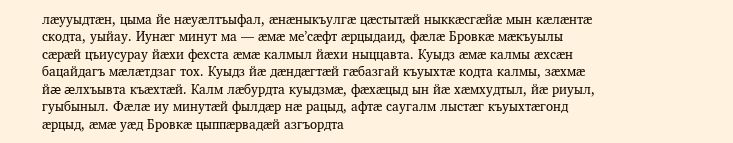лæууыдтæн, цыма йе нæуæлтъыфал, æнæныкъулгæ цæстытæй ныккæсгæйæ мын кæлæнтæ скодта, уыйау. Иунæг минут ма — æмæ ме’сæфт æрцыдаид, фæлæ Бровкæ мæкъуылы сæрæй цъиусурау йæхи фехста æмæ калмыл йæхи ныццавта. Куыдз æмæ калмы æхсæн бацайдагъ мæлæтдзаг тох. Куыдз йæ дæндæгтæй гæбазгай къуыхтæ кодта калмы, зæхмæ йæ æлхъывта къæхтæй. Калм лæбурдта куыдзмæ, фæхæцыд ын йæ хæмхудтыл, йæ риуыл, гуыбыныл. Фæлæ иу минутæй фылдæр нæ рацыд, афтæ саугалм лыстæг къуыхтæгонд æрцыд, æмæ уæд Бровкæ цыппæрвадæй азгъордта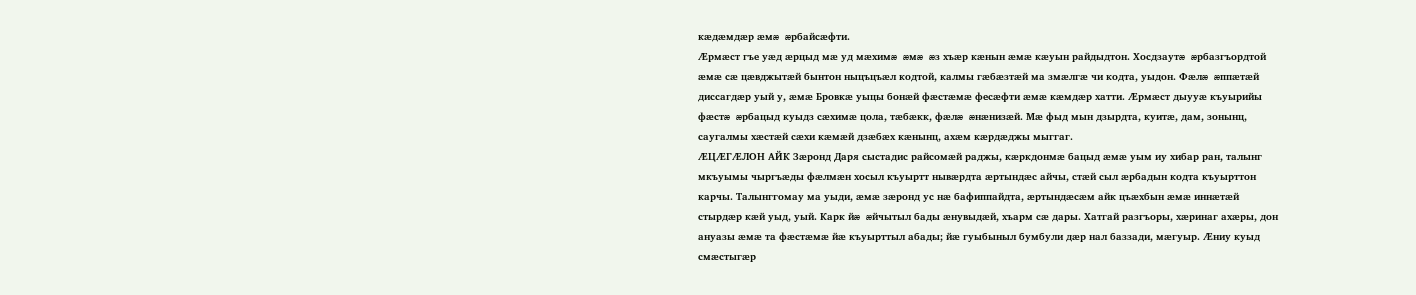кæдæмдæр æмæ æрбайсæфти.
Æрмæст гъе уæд æрцыд мæ уд мæхимæ æмæ æз хъæр кæнын æмæ кæуын райдыдтон. Хосдзаутæ æрбазгъордтой æмæ сæ цæвджытæй бынтон ныцъцъæл кодтой, калмы гæбæзтæй ма змæлгæ чи кодта, уыдон. Фæлæ æппæтæй диссагдæр уый у, æмæ Бровкæ уыцы бонæй фæстæмæ фесæфти æмæ кæмдæр хатти. Æрмæст дыууæ къуырийы фæстæ æрбацыд куыдз сæхимæ цола, тæбæкк, фæлæ æнæнизæй. Мæ фыд мын дзырдта, куитæ, дам, зонынц, саугалмы хæстæй сæхи кæмæй дзæбæх кæнынц, ахæм кæрдæджы мыггаг.
ÆЦÆГÆЛОН АЙК Зæронд Даря сыстадис райсомæй раджы, кæркдонмæ бацыд æмæ уым иу хибар ран, талынг мкъуымы чыргъæды фæлмæн хосыл къуыртт нывæрдта æртындæс айчы, стæй сыл æрбадын кодта къуырттон карчы. Талынггомау ма уыди, æмæ зæронд ус нæ бафиппайдта, æртындæсæм айк цъæхбын æмæ иннæтæй стырдæр кæй уыд, уый. Карк йæ æйчытыл бады æнувыдæй, хъарм сæ дары. Хатгай разгъоры, хæринаг ахæры, дон ануазы æмæ та фæстæмæ йæ къуырттыл абады; йæ гуыбыныл бумбули дæр нал баззади, мæгуыр. Æниу куыд смæстыгæр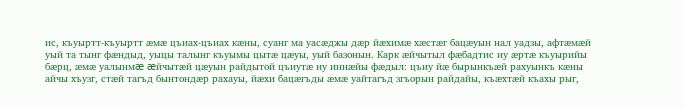ис, къуыртт-къуыртт æмæ цъиах-цъиах кæны, суанг ма уасæджы дæр йæхимæ хæстæг бацæуын нал уадзы, афтæмæй уый та тынг фæндыд, уыцы талынг къуымы цытæ цæуы, уый базонын. Карк æйчытыл фæбадтис иу æртæ къуырийы бæрц, æмæ уалынмæ æйчытæй цæуын райдытой цъиутæ иу иннæйы фæдыл: цъиу йæ бырынкъæй рахуынкъ кæны айчы хъузг, стæй тагъд бынтондæр рахауы, йæхи бацæгъды æмæ уайтагъд згъорын райдайы, къæхтæй къахы рыг,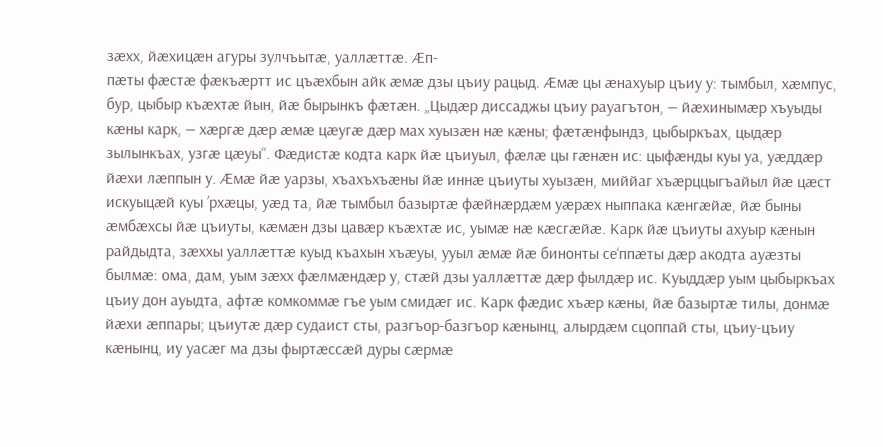зæхх, йæхицæн агуры зулчъытæ, уаллæттæ. Æп-
пæты фæстæ фæкъæртт ис цъæхбын айк æмæ дзы цъиу рацыд. Æмæ цы æнахуыр цъиу у: тымбыл, хæмпус, бур, цыбыр къæхтæ йын, йæ бырынкъ фæтæн. „Цыдæр диссаджы цъиу рауагътон, — йæхинымæр хъуыды кæны карк, — хæргæ дæр æмæ цæугæ дæр мах хуызæн нæ кæны; фæтæнфындз, цыбыркъах, цыдæр зылынкъах, узгæ цæуы“. Фæдистæ кодта карк йæ цъиуыл, фæлæ цы гæнæн ис: цыфæнды куы уа, уæддæр йæхи лæппын у. Æмæ йæ уарзы, хъахъхъæны йæ иннæ цъиуты хуызæн, миййаг хъæрццыгъайыл йæ цæст искуыцæй куы ’рхæцы, уæд та, йæ тымбыл базыртæ фæйнæрдæм уæрæх ныппака кæнгæйæ, йæ быны æмбæхсы йæ цъиуты, кæмæн дзы цавæр къæхтæ ис, уымæ нæ кæсгæйæ. Карк йæ цъиуты ахуыр кæнын райдыдта, зæххы уаллæттæ куыд къахын хъæуы, ууыл æмæ йæ бинонты се‘ппæты дæр акодта ауæзты былмæ: ома, дам, уым зæхх фæлмæндæр у, стæй дзы уаллæттæ дæр фылдæр ис. Куыддæр уым цыбыркъах цъиу дон ауыдта, афтæ комкоммæ гъе уым смидæг ис. Карк фæдис хъæр кæны, йæ базыртæ тилы, донмæ йæхи æппары; цъиутæ дæр судаист сты, разгъор-базгъор кæнынц, алырдæм сцоппай сты, цъиу-цъиу кæнынц, иу уасæг ма дзы фыртæссæй дуры сæрмæ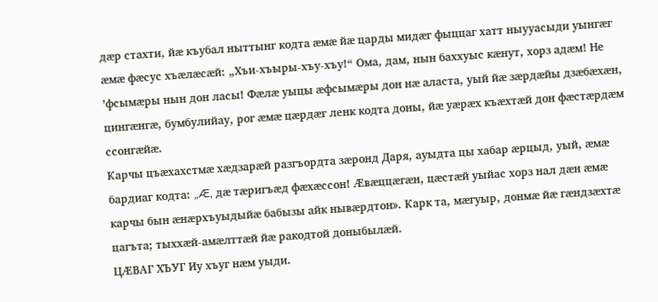дæр стахти, йæ къубал ныттынг кодта æмæ йæ царды мидæг фыццаг хатт ныууасыди уынгæг æмæ фæсус хъæлæсæй: „Хъи-хъыры-хъу-хъу!“ Ома, дам, нын баххуыс кæнут, хорз адæм! Не ’фсымæры нын дон ласы! Фæлæ уыцы æфсымæры дон нæ аласта, уый йæ зæрдæйы дзæбæхæн, цингæнгæ, бумбулийау, рог æмæ цæрдæг ленк кодта доны, йæ уæрæх къæхтæй дон фæстæрдæм ссонгæйæ.
Карчы цъæхахстмæ хæдзарæй разгъордта зæронд Даря, ауыдта цы хабар æрцыд, уый, æмæ бардиаг кодта: „Æ, дæ тæригъæд фæхæссон! Æвæццæгæн, цæстæй уыйас хорз нал дæн æмæ карчы бын æнæрхъуыдыйæ бабызы айк нывæрдтон». Карк та, мæгуыр, донмæ йæ гæндзæхтæ цагъта; тыххæй-амæлттæй йæ ракодтой доныбылæй.
ЦÆВАГ ХЪУГ Иу хъуг нæм уыди.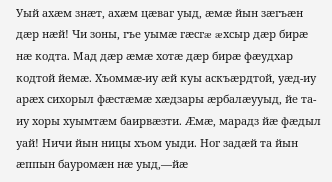Уый ахæм знæт, ахæм цæваг уыд, æмæ йын зæгъæн дæр нæй! Чи зоны, гъе уымæ гæсгæ æхсыр дæр бирæ нæ кодта. Мад дæр æмæ хотæ дæр бирæ фæудхар кодтой йемæ. Хъоммæ-иу æй куы аскъæрдтой, уæд-иу арæх сихорыл фæстæмæ хæдзары æрбалæууыд, йе та-иу хоры хуымтæм баирвæзти. Æмæ, марадз йæ фæдыл уай! Ничи йын ницы хъом уыди. Ног задæй та йын æппын бауромæн нæ уыд,—йæ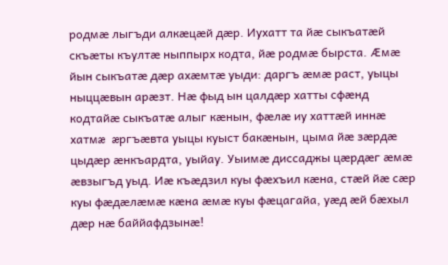родмæ лыгъди алкæцæй дæр. Иухатт та йæ сыкъатæй скъæты къултæ ныппырх кодта, йæ родмæ бырста. Æмæ йын сыкъатæ дæр ахæмтæ уыди: даргъ æмæ раст, уыцы ныццæвын арæзт. Нæ фыд ын цалдæр хатты сфæнд кодтайæ сыкъатæ алыг кæнын, фæлæ иу хаттæй иннæ хатмæ æргъæвта уыцы куыст бакæнын, цыма йæ зæрдæ цыдæр æнкъардта, уыйау. Уыимæ диссаджы цæрдæг æмæ æвзыгъд уыд. Иæ къæдзил куы фæхъил кæна, стæй йæ сæр куы фæдæлæмæ кæна æмæ куы фæцагайа, уæд æй бæхыл дæр нæ баййафдзынæ!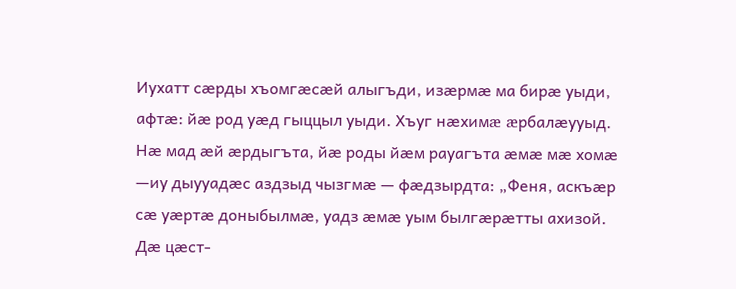Иухатт сæрды хъомгæсæй алыгъди, изæрмæ ма бирæ уыди, афтæ: йæ род уæд гыццыл уыди. Хъуг нæхимæ æрбалæууыд. Нæ мад æй æрдыгъта, йæ роды йæм рауагъта æмæ мæ хомæ —иу дыууадæс аздзыд чызгмæ — фæдзырдта: „Феня, аскъæр сæ уæртæ доныбылмæ, уадз æмæ уым былгæрæтты ахизой. Дæ цæст-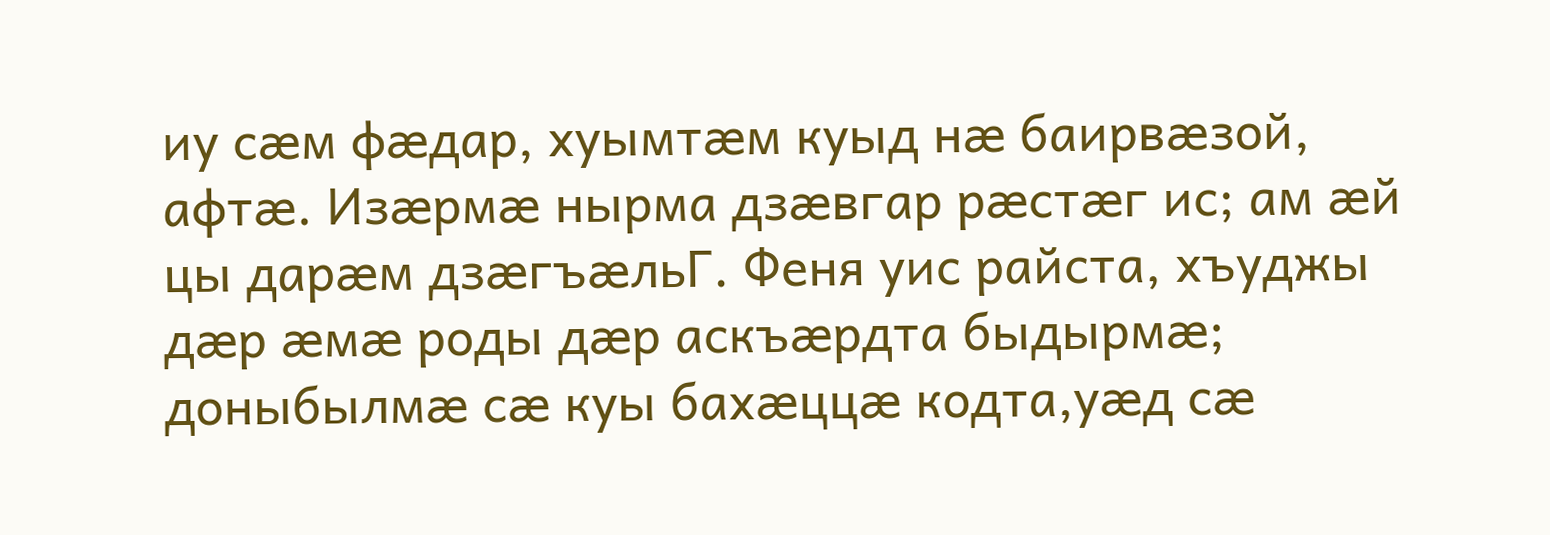иу сæм фæдар, хуымтæм куыд нæ баирвæзой, афтæ. Изæрмæ нырма дзæвгар рæстæг ис; ам æй цы дарæм дзæгъæльГ. Феня уис райста, хъуджы дæр æмæ роды дæр аскъæрдта быдырмæ; доныбылмæ сæ куы бахæццæ кодта,уæд сæ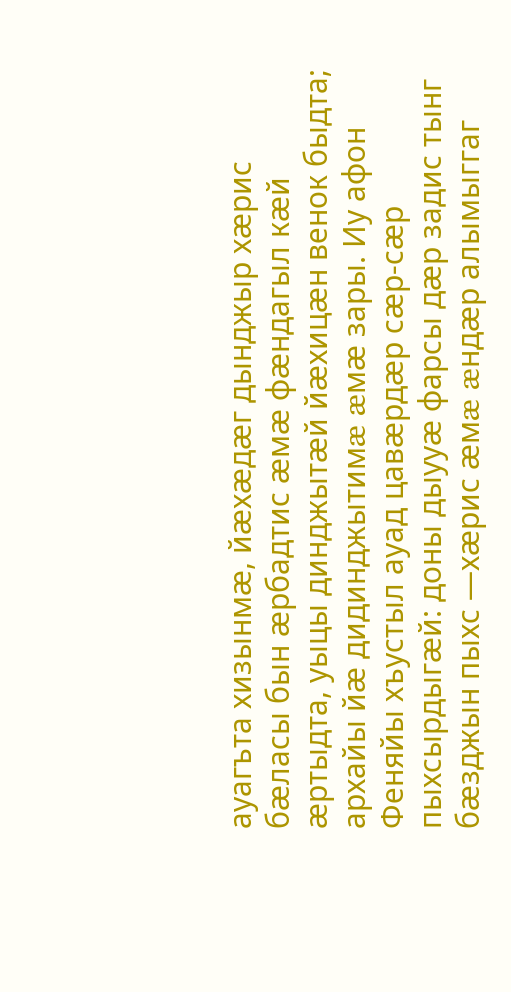ауагъта хизынмæ, йæхæдæг дынджыр хæрис бæласы бын æрбадтис æмæ фæндагыл кæй æртыдта, уыцы динджытæй йæхицæн венок быдта; архайы йæ дидинджытимæ æмæ зары. Иу афон Феняйы хъустыл ауад цавæрдæр сæр-сæр пыхсырдыгæй: доны дыууæ фарсы дæр задис тынг бæзджын пыхс —хæрис æмæ æндæр алымыггаг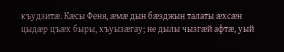къудзитæ. Кæсы Феня, æмæ дын бæзджын талаты æхсæн цыдæр цъæх быры, хъуызæгау; не дылы чызгæй афтæ, уый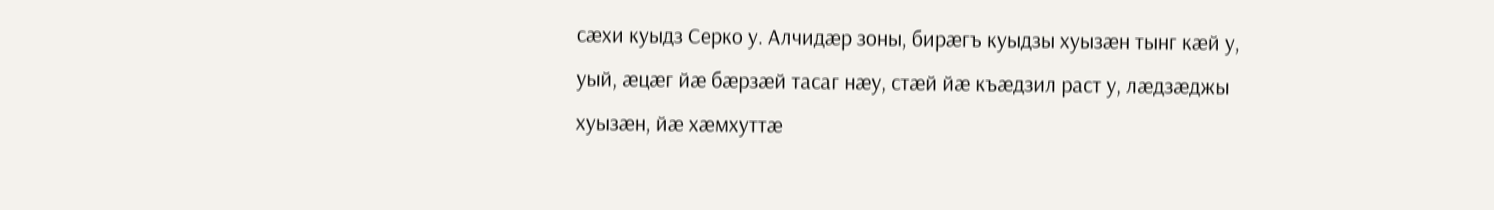сæхи куыдз Серко у. Алчидæр зоны, бирæгъ куыдзы хуызæн тынг кæй у, уый, æцæг йæ бæрзæй тасаг нæу, стæй йæ къæдзил раст у, лæдзæджы хуызæн, йæ хæмхуттæ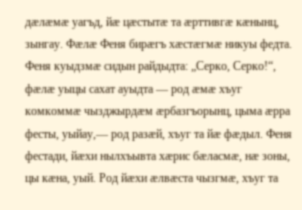дæлæмæ уагъд, йæ цæстытæ та æрттивгæ кæнынц, зынгау. Фæлæ Феня бирæгъ хæстæгмæ никуы федта. Феня куыдзмæ сидын райдыдта: „Серко, Серко!“, фæлæ уыцы сахат ауыдта — род æмæ хъуг комкоммæ чызджырдæм æрбазгъорынц, цыма æрра фесты, уыйау,— род разæй, хъуг та йæ фæдыл. Феня фестади, йæхи нылхъывта хæрис бæласмæ, нæ зоны, цы кæна, уый. Род йæхи æлвæста чызгмæ, хъуг та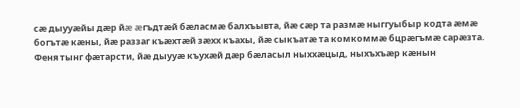сæ дыууæйы дæр йæ æгъдтæй бæласмæ балхъывта, йæ сæр та размæ ныггуыбыр кодта æмæ богътæ кæны, йæ раззаг къæхтæй зæхх къахы, йæ сыкъатæ та комкоммæ бцрæгъмæ сарæзта.
Феня тынг фæтарсти, йæ дыууæ къухæй дæр бæласыл ныххæцыд, ныхъхъæр кæнын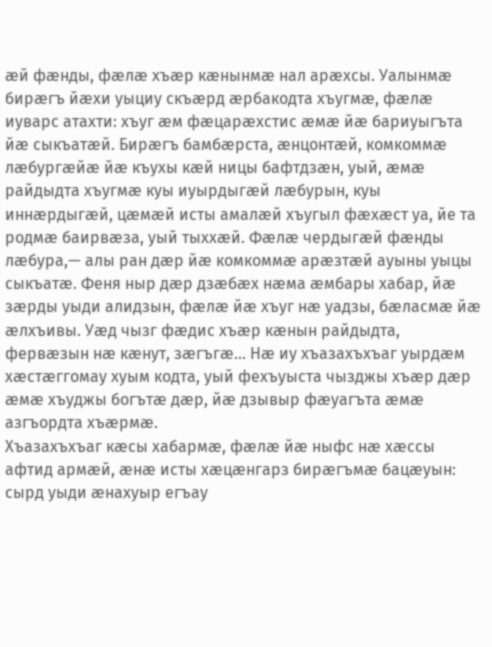æй фæнды, фæлæ хъæр кæнынмæ нал арæхсы. Уалынмæ бирæгъ йæхи уыциу скъæрд æрбакодта хъугмæ, фæлæ иуварс атахти: хъуг æм фæцарæхстис æмæ йæ бариуыгъта йæ сыкъатæй. Бирæгъ бамбæрста, æнцонтæй, комкоммæ лæбургæйæ йæ къухы кæй ницы бафтдзæн, уый, æмæ райдыдта хъугмæ куы иуырдыгæй лæбурын, куы иннæрдыгæй, цæмæй исты амалæй хъугыл фæхæст уа, йе та родмæ баирвæза, уый тыххæй. Фæлæ чердыгæй фæнды лæбура,— алы ран дæр йæ комкоммæ арæзтæй ауыны уыцы сыкъатæ. Феня ныр дæр дзæбæх нæма æмбары хабар, йæ зæрды уыди алидзын, фæлæ йæ хъуг нæ уадзы, бæласмæ йæ æлхъивы. Уæд чызг фæдис хъæр кæнын райдыдта, фервæзын нæ кæнут, зæгъгæ... Нæ иу хъазахъхъаг уырдæм хæстæггомау хуым кодта, уый фехъуыста чызджы хъæр дæр æмæ хъуджы богътæ дæр, йæ дзывыр фæуагъта æмæ азгъордта хъæрмæ.
Хъазахъхъаг кæсы хабармæ, фæлæ йæ ныфс нæ хæссы афтид армæй, æнæ исты хæцæнгарз бирæгъмæ бацæуын: сырд уыди æнахуыр егъау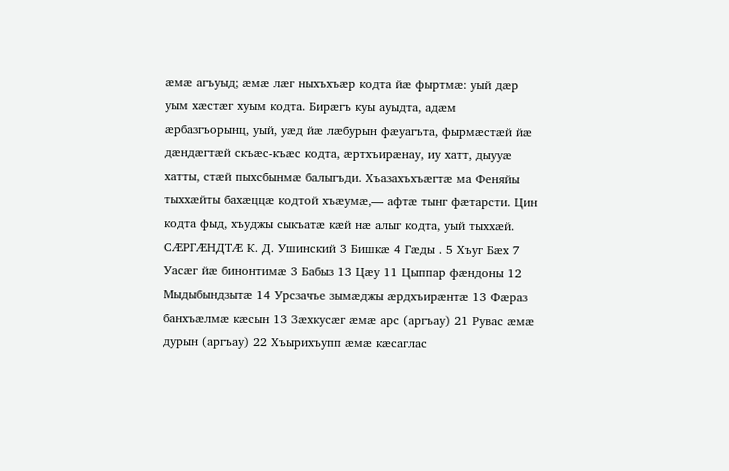æмæ агъуыд; æмæ лæг ныхъхъæр кодта йæ фыртмæ: уый дæр уым хæстæг хуым кодта. Бирæгъ куы ауыдта, адæм æрбазгъорынц, уый, уæд йæ лæбурын фæуагъта, фырмæстæй йæ дæндæгтæй скъæс-къæс кодта, æртхъирæнау, иу хатт, дыууæ хатты, стæй пыхсбынмæ балыгъди. Хъазахъхъæгтæ ма Феняйы тыххæйты бахæццæ кодтой хъæумæ,— афтæ тынг фæтарсти. Цин кодта фыд, хъуджы сыкъатæ кæй нæ алыг кодта, уый тыххæй.
СÆРГÆНДТÆ К. Д. Ушинский 3 Бишкæ 4 Гæды . 5 Хъуг Бæх 7 Уасæг йæ бинонтимæ 3 Бабыз 13 Цæу 11 Цыппар фæндоны 12 Мыдыбындзытæ 14 Урсзачъе зымæджы æрдхъирæнтæ 13 Фæраз банхъæлмæ кæсын 13 Зæхкусæг æмæ арс (аргъау) 21 Рувас æмæ дурын (аргъау) 22 Хъырихъупп æмæ кæсаглас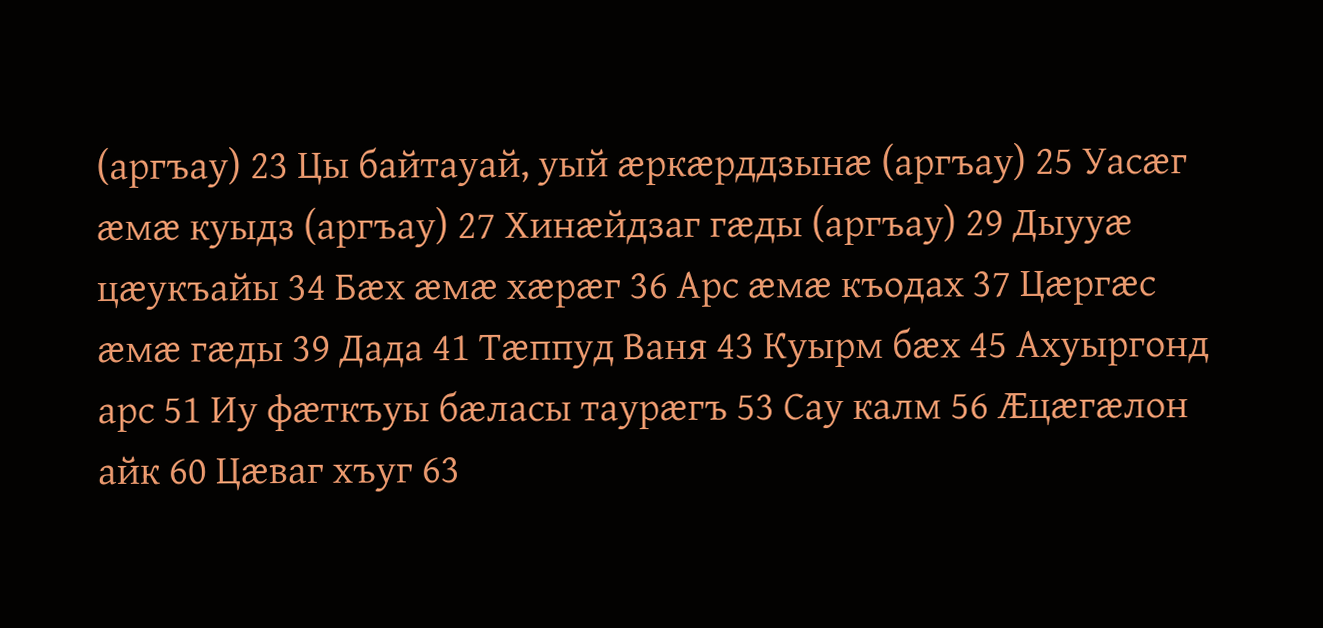(аргъау) 23 Цы байтауай, уый æркæрддзынæ (аргъау) 25 Уасæг æмæ куыдз (аргъау) 27 Хинæйдзаг гæды (аргъау) 29 Дыууæ цæукъайы 34 Бæх æмæ хæрæг 36 Арс æмæ къодах 37 Цæргæс æмæ гæды 39 Дада 41 Тæппуд Ваня 43 Куырм бæх 45 Ахуыргонд арс 51 Иу фæткъуы бæласы таурæгъ 53 Сау калм 56 Æцæгæлон айк 60 Цæваг хъуг 63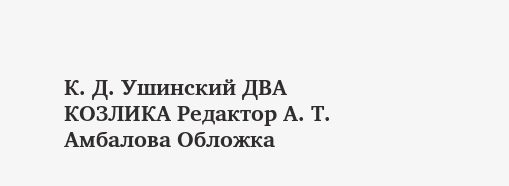К. Д. Ушинский ДВА КОЗЛИКА Редактор А. Т. Амбалова Обложка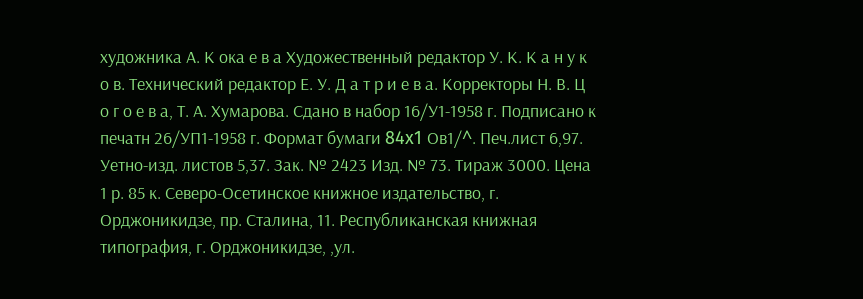художника А. К ока е в а Художественный редактор У. К. К а н у к о в. Технический редактор Е. У. Д а т р и е в а. Корректоры Н. В. Ц о г о е в а, Т. А. Хумарова. Сдано в набор 16/У1-1958 г. Подписано к печатн 26/УП1-1958 г. Формат бумаги 84x1 Ов1/^. Печ.лист 6,97. Уетно-изд. листов 5,37. Зак. № 2423 Изд. № 73. Тираж 3000. Цена 1 р. 85 к. Северо-Осетинское книжное издательство, г. Орджоникидзе, пр. Сталина, 11. Республиканская книжная типография, г. Орджоникидзе, ,ул.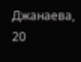Джанаева, 20